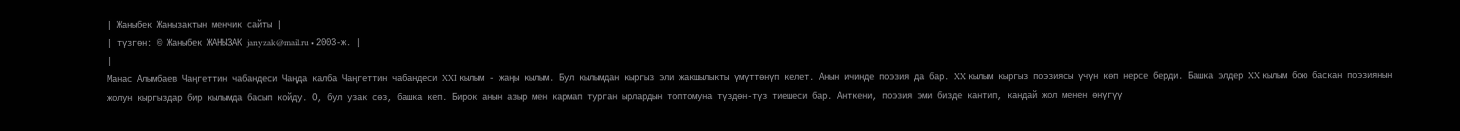| Жаныбек Жанызактын менчик сайты |
| түзгөн: © Жаныбек ЖАНЫЗАК janyzak@mail.ru • 2003-ж. |
|
Манас Алымбаев Чаңгеттин чабандеси Чаңда калба Чаңгеттин чабандеси XXI кылым - жаңы кылым. Бул кылымдан кыргыз эли жакшылыкты үмүттөнүп келет. Анын ичинде поэзия да бар. XX кылым кыргыз поэзиясы үчүн көп нерсе берди. Башка элдер XX кылым бою баскан поэзиянын жолун кыргыздар бир кылымда басып койду. О, бул узак сөз, башка кеп. Бирок анын азыр мен кармап турган ырлардын топтомуна түздөн-түз тиешеси бар. Анткени, поэзия эми бизде кантип, кандай жол менен өнүгүү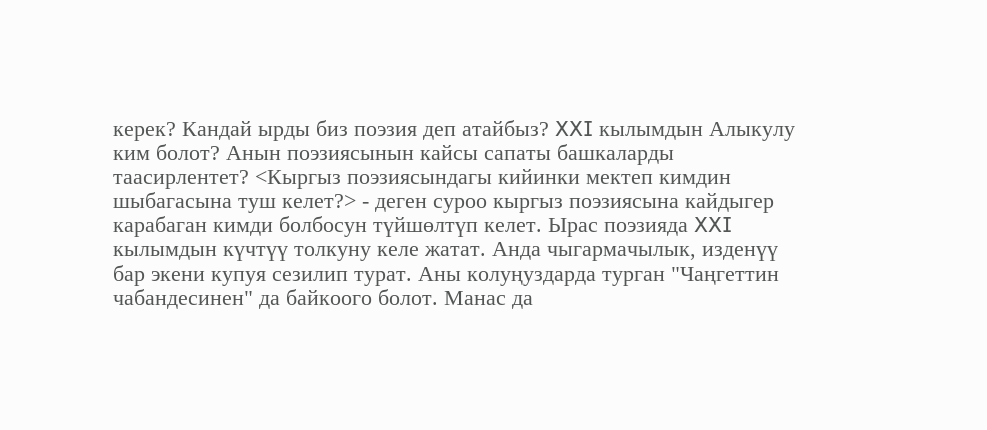керек? Кандай ырды биз поэзия деп атайбыз? XXI кылымдын Алыкулу ким болот? Анын поэзиясынын кайсы сапаты башкаларды таасирлентет? <Кыргыз поэзиясындагы кийинки мектеп кимдин шыбагасына туш келет?> - деген суроо кыргыз поэзиясына кайдыгер карабаган кимди болбосун түйшөлтүп келет. Ырас поэзияда XXI кылымдын күчтүү толкуну келе жатат. Анда чыгармачылык, изденүү бар экени купуя сезилип турат. Аны колуңуздарда турган "Чаңгеттин чабандесинен" да байкоого болот. Манас да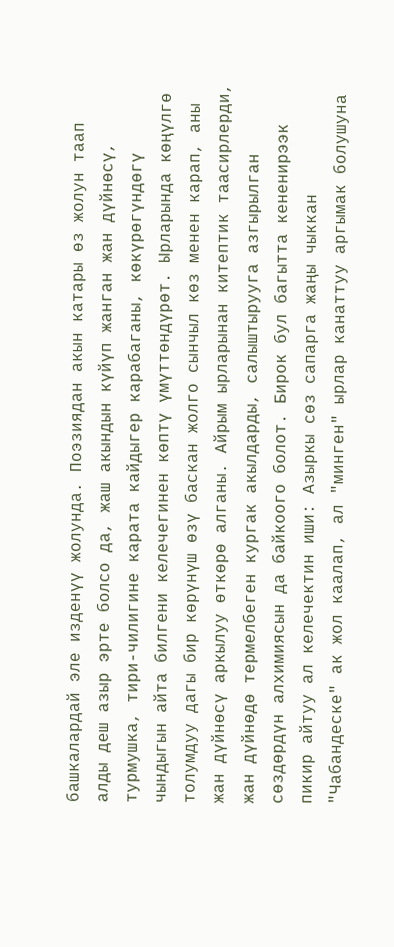башкалардай эле изденүү жолунда. Поэзиядан акын катары өз жолун таап алды деш азыр эрте болсо да, жаш акындын күйүп жанган жан дүйнөсү, турмушка, тири-чилигине карата кайдыгер карабаганы, көкүрөгүндөгү чындыгын айта билгени келечегинен көптү үмүттөндүрөт. Ырларында көңүлгө толумдуу дагы бир көрүнүш өзү баскан жолго сынчыл көз менен карап, аны жан дүйнөсү аркылуу өткөрө алганы. Айрым ырларынан китептик таасирлерди, жан дүйнөдө термелбеген кургак акылдарды, салыштырууга азгырылган сөздөрдүн алхимиясын да байкоого болот. Бирок бул багытта кененирээк пикир айтуу ал келечектин иши: Азыркы сөз сапарга жаңы чыккан "Чабандеске" ак жол каалап, ал "минген" ырлар канаттуу аргымак болушуна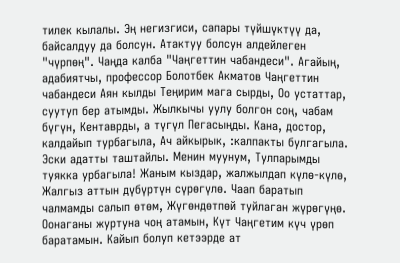тилек кылалы. Эң негизгиси, сапары түйшүктүү да, байсалдуу да болсун. Атактуу болсун алдейлеген "чүрпөң". Чаңда калба "Чаңгеттин чабандеси". Агайың, адабиятчы, профессор Болотбек Акматов Чаңгеттин чабандеси Аян кылды Теңирим мага сырды, Оо устаттар, суутуп бер атымды. Жылкычы уулу болгон соң, чабам бүгүн, Кентаврды, а түгүл Пегасыңды. Кана, достор, калдайып турбагыла, Ач айкырык, :калпакты булгагыла. Эски адатты таштайлы. Менин муунум, Тулпарымды туякка урбагыла! Жаным кыздар, жалжылдап күлө-күлө, Жалгыз аттын дүбүртүн сүрөгүлө. Чаап баратып чалмамды салып өтөм, Жүгөндөтпөй туйлаган жүрөгүңө. Оонаганы журтуна чоң атамын, Күт Чаңгетим күч үрөп баратамын. Кайып болуп кетээрде ат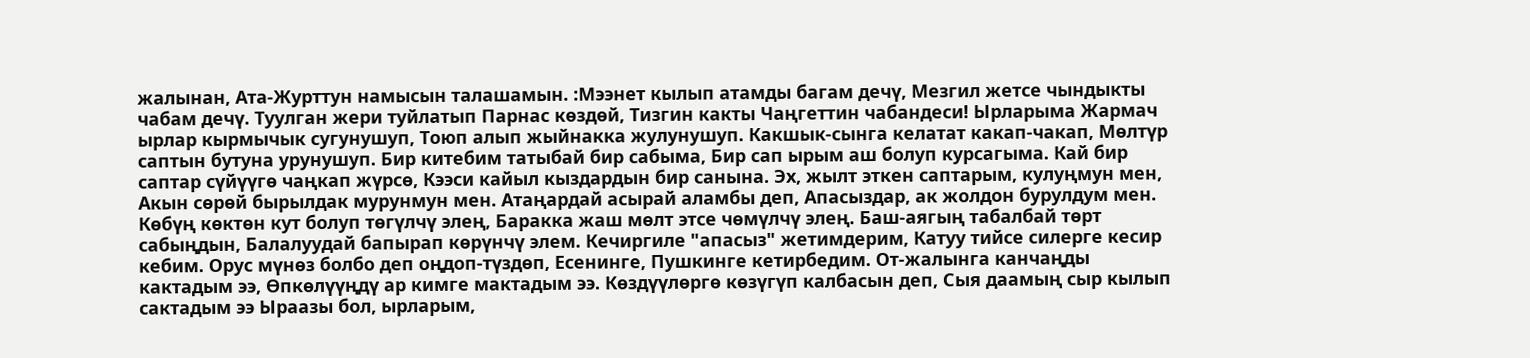жалынан, Ата-Журттун намысын талашамын. :Мээнет кылып атамды багам дечү, Мезгил жетсе чындыкты чабам дечү. Туулган жери туйлатып Парнас көздөй, Тизгин какты Чаңгеттин чабандеси! Ырларыма Жармач ырлар кырмычык сугунушуп, Тоюп алып жыйнакка жулунушуп. Какшык-сынга келатат какап-чакап, Мөлтүр саптын бутуна урунушуп. Бир китебим татыбай бир сабыма, Бир сап ырым аш болуп курсагыма. Кай бир саптар сүйүүгө чаңкап жүрсө, Кээси кайыл кыздардын бир санына. Эх, жылт эткен саптарым, кулуңмун мен, Акын сөрөй бырылдак мурунмун мен. Атаңардай асырай аламбы деп, Апасыздар, ак жолдон бурулдум мен. Көбүң көктөн кут болуп төгүлчү элең, Баракка жаш мөлт этсе чөмүлчү элең. Баш-аягың табалбай төрт сабыңдын, Балалуудай бапырап көрүнчү элем. Кечиргиле "апасыз" жетимдерим, Катуу тийсе силерге кесир кебим. Орус мүнөз болбо деп оңдоп-түздөп, Есенинге, Пушкинге кетирбедим. От-жалынга канчаңды кактадым ээ, Өпкөлүүңдү ар кимге мактадым ээ. Көздүүлөргө көзүгүп калбасын деп, Сыя даамың сыр кылып сактадым ээ Ыраазы бол, ырларым,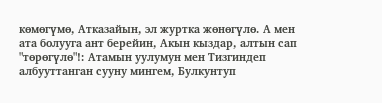көмөгүмө, Атказайын, эл журтка жөнөгүлө. А мен ата болууга ант берейин, Акын кыздар, алтын сап "төрөгүлө"!: Атамын уулумун мен Тизгиндеп албууттанган сууну мингем, Булкунтуп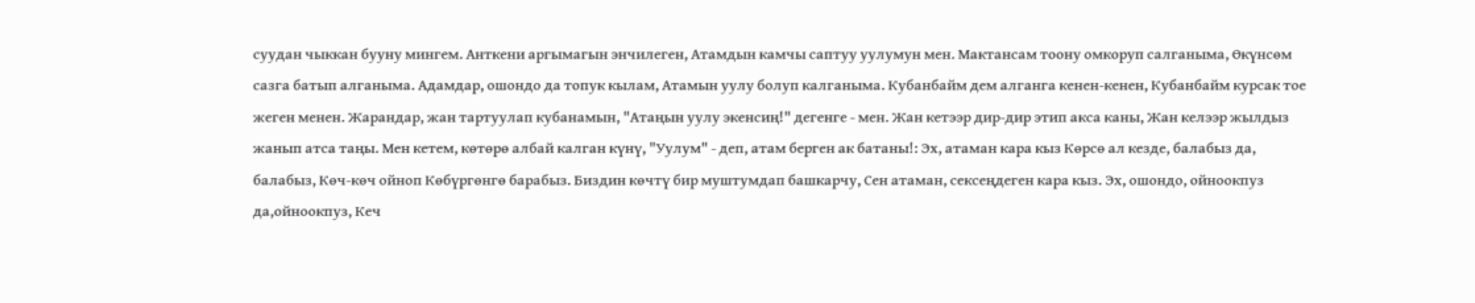суудан чыккан бууну мингем. Анткени аргымагын энчилеген, Атамдын камчы саптуу уулумун мен. Мактансам тоону омкоруп салганыма, Өкүнсөм сазга батып алганыма. Адамдар, ошондо да топук кылам, Атамын уулу болуп калганыма. Кубанбайм дем алганга кенен-кенен, Кубанбайм курсак тое жеген менен. Жарандар, жан тартуулап кубанамын, "Атаңын уулу экенсиң!" дегенге - мен. Жан кетээр дир-дир этип акса каны, Жан келээр жылдыз жанып атса таңы. Мен кетем, көтөрө албай калган күнү, "Уулум" - деп, атам берген ак батаны!: Эх, атаман кара кыз Көрсө ал кезде, балабыз да, балабыз, Көч-көч ойноп Көбүргөнгө барабыз. Биздин көчтү бир муштумдап башкарчу, Сен атаман, сексеңдеген кара кыз. Эх, ошондо, ойноокпуз да,ойноокпуз, Кеч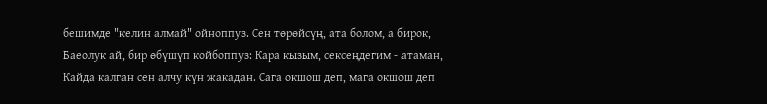бешимде "келин алмай" ойноппуз. Сен төрөйсүң, ата болом, а бирок, Баеолук ай, бир өбүшүп койбоппуз: Кара кызым, сексеңдегим - атаман, Кайда калган сен алчу күн жакадан. Сага окшош деп, мага окшош деп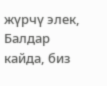жүрчү элек, Балдар кайда, биз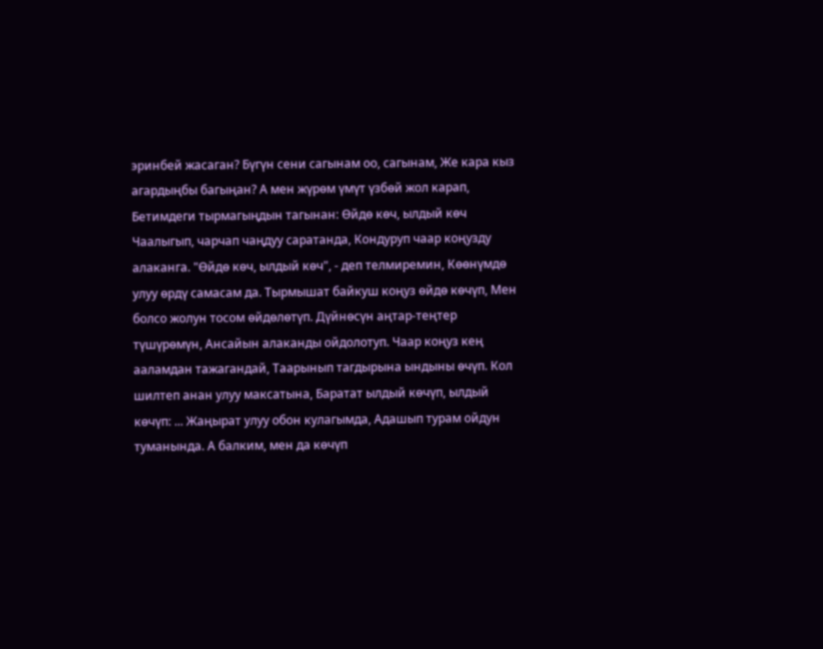эринбей жасаган? Бүгүн сени сагынам оо, сагынам, Же кара кыз агардыңбы багыңан? А мен жүрөм үмүт үзбөй жол карап, Бетимдеги тырмагыңдын тагынан: Өйдө көч, ылдый көч Чаалыгып, чарчап чаңдуу саратанда, Кондуруп чаар коңузду алаканга. "Өйдө көч, ылдый көч", - деп телмиремин, Көөнүмдө улуу өрдү самасам да. Тырмышат байкуш коңуз өйдө көчүп, Мен болсо жолун тосом өйдөлөтүп. Дүйнөсүн аңтар-теңтер түшүрөмүн, Ансайын алаканды ойдолотуп. Чаар коңуз кең ааламдан тажагандай, Таарынып тагдырына ындыны өчүп. Кол шилтеп анан улуу максатына, Баратат ылдый көчүп, ылдый көчүп: ... Жаңырат улуу обон кулагымда, Адашып турам ойдун туманында. А балким, мен да көчүп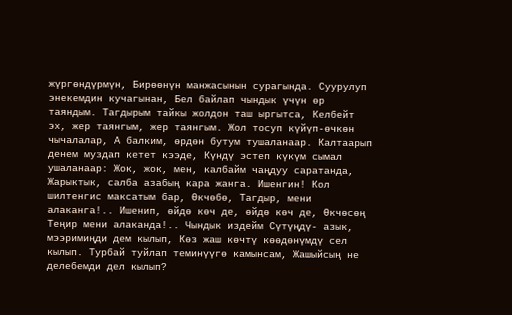жүргөндүрмүн, Бирөөнүн манжасынын сурагында. Суурулуп энекемдин кучагынан, Бел байлап чындык үчүн өр таяндым. Тагдырым тайкы жолдон таш ыргытса, Келбейт эх, жер таянгым, жер таянгым. Жол тосуп күйүп-өчкөн чычалалар, А балким, өрдөн бутум тушаланаар. Калтаарып денем муздап кетет кээде, Күндү эстеп күкүм сымал ушаланаар: Жок, жок, мен, калбайм чаңдуу саратанда, Жарыктык, салба азабың кара жанга. Ишенгин! Кол шилтенгис максатым бар, Өкчөбө, Тагдыр, мени алаканга!.. Ишенип, өйдө көч де, өйдө көч де, Өкчөсөң Теңир мени алаканда!.. Чындык издейм Сүтүңдү- азык, мээримиңди дем кылып, Көз жаш көчтү көөдөнүмдү сел кылып. Турбай туйлап теминүүгө камынсам, Жашыйсың не делебемди дел кылып?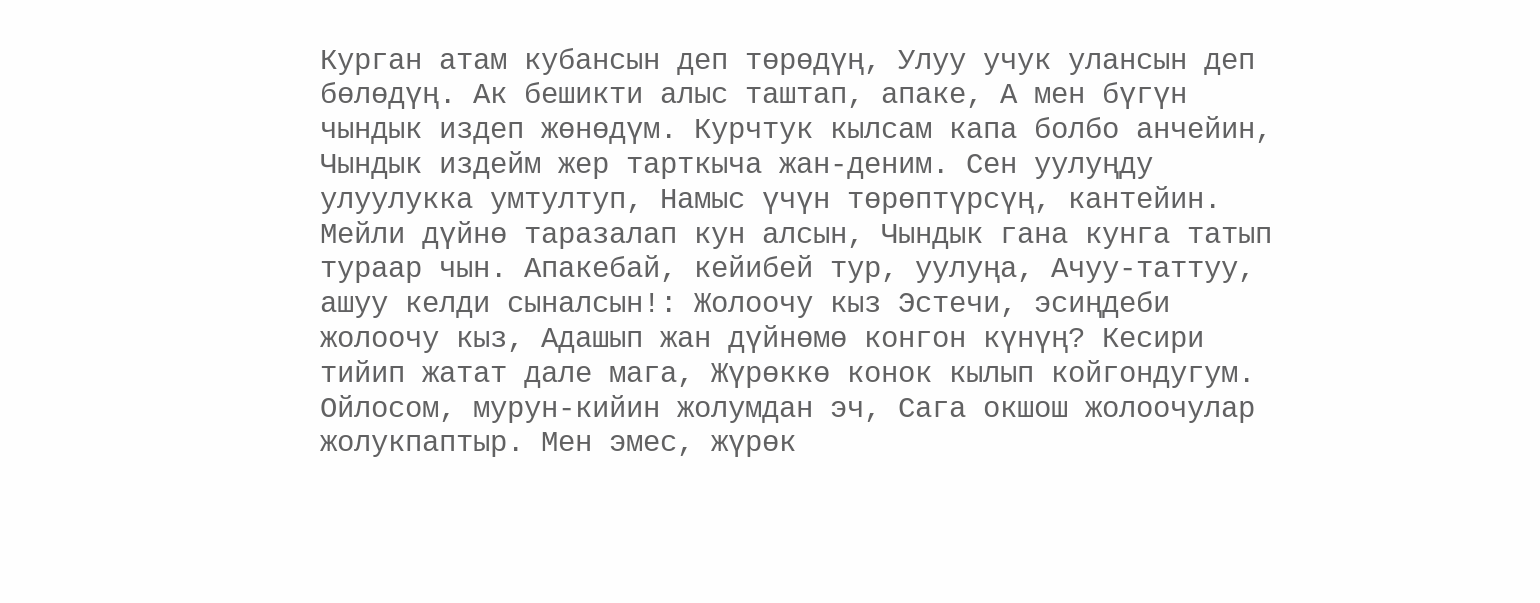Курган атам кубансын деп төрөдүң, Улуу учук улансын деп бөлөдүң. Ак бешикти алыс таштап, апаке, А мен бүгүн чындык издеп жөнөдүм. Курчтук кылсам капа болбо анчейин, Чындык издейм жер тарткыча жан-деним. Сен уулуңду улуулукка умтултуп, Намыс үчүн төрөптүрсүң, кантейин. Мейли дүйнө таразалап кун алсын, Чындык гана кунга татып тураар чын. Апакебай, кейибей тур, уулуңа, Ачуу-таттуу, ашуу келди сыналсын!: Жолоочу кыз Эстечи, эсиңдеби жолоочу кыз, Адашып жан дүйнөмө конгон күнүң? Кесири тийип жатат дале мага, Жүрөккө конок кылып койгондугум. Ойлосом, мурун-кийин жолумдан эч, Сага окшош жолоочулар жолукпаптыр. Мен эмес, жүрөк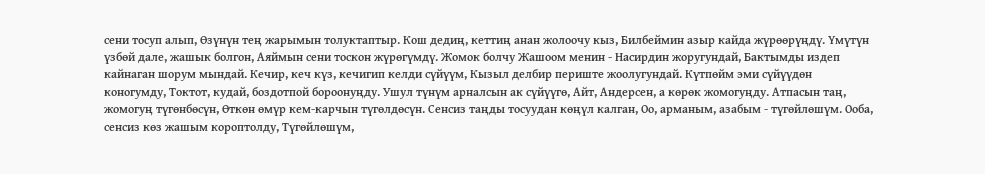сени тосуп алып, Өзүнүн тең жарымын толуктаптыр. Кош дедиң, кеттиң анан жолоочу кыз, Билбеймин азыр кайда жүрөөрүңдү. Үмүтүн үзбөй дале, жашык болгон, Аяймын сени тоскон жүрөгүмдү. Жомок болчу Жашоом менин - Насирдин жоругундай, Бактымды издеп кайнаган шорум мындай. Кечир, кеч күз, кечигип келди сүйүүм, Кызыл делбир периште жоолугундай. Күтпөйм эми сүйүүдөн коногумду, Токтот, кудай, боздотпой бороонуңду. Ушул түнүм арналсын ак сүйүүгө, Айт, Андерсен, а көрөк жомогуңду. Атпасын таң, жомогуң түгөнбөсүн, Өткөн өмүр кем-карчын түгөлдөсүн. Сенсиз таңды тосуудан көңүл калган, Оо, арманым, азабым - түгөйлөшүм. Ооба, сенсиз көз жашым короптолду, Түгөйлөшүм,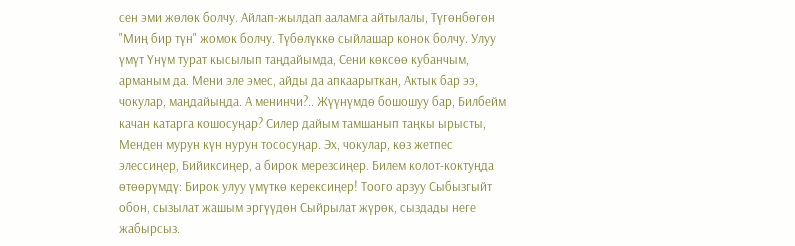сен эми жөлөк болчу. Айлап-жылдап ааламга айтылалы, Түгөнбөгөн "Миң бир түн" жомок болчу. Түбөлүккө сыйлашар конок болчу. Улуу үмүт Үнүм турат кысылып таңдайымда, Сени көксөө кубанчым, арманым да. Мени эле эмес, айды да апкаарыткан, Актык бар ээ, чокулар, маңдайыңда. А менинчи?.. Жүүнүмдө бошошуу бар, Билбейм качан катарга кошосуңар? Силер дайым тамшанып таңкы ырысты, Менден мурун күн нурун тососуңар. Эх, чокулар, көз жетпес элессиңер, Бийиксиңер, а бирок мерезсиңер. Билем колот-коктуңда өтөөрүмдү: Бирок улуу үмүткө керексиңер! Тоого арзуу Сыбызгыйт обон, сызылат жашым эргүүдөн Сыйрылат жүрөк, сыздады неге жабырсыз.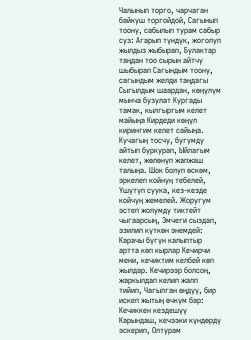Чалынып торго, чарчаган байкуш торгойдой, Сагынып тоону, сабылып турам сабыр суз: Агарып түндүк, жоголуп жылдыз жыбырап, Булактар таңдан тоо сырын айтчу шыбырап Сагындым тоону, сагындым желди таңдагы Сыгылдым шаардан, көңүлүм мынча бузулат Кургады тамак, кылгыргым келет майыңа Кирдеди көңүл кирингим келет сайыңа. Кучагың тосчу, бугумду айтып буркурап, Ыйлагым келет, жөлөнүп жапжаш талыңа. Шок болуп өскөм, эркелеп койнуң тебелей, Үшүтүп суука, кез-кезде койчуң жемелей. Жоругум эстеп жолумду тиктейт чыгаарсың, Эмчеги сыздап, эзилип күткөн энемдей: Карачы бүгүн калыптыр артта көп кырлар Кечирчи мени, кечиктим келбей көп жылдар. Кечирээр болсоң, жаркылдап келип жалп тийип, Чагылган өңдүү, бир искеп жытың өчкүм бар: Кечиккен кездешүү Карындаш, кечээки күндөрдү эскерип, Олтурам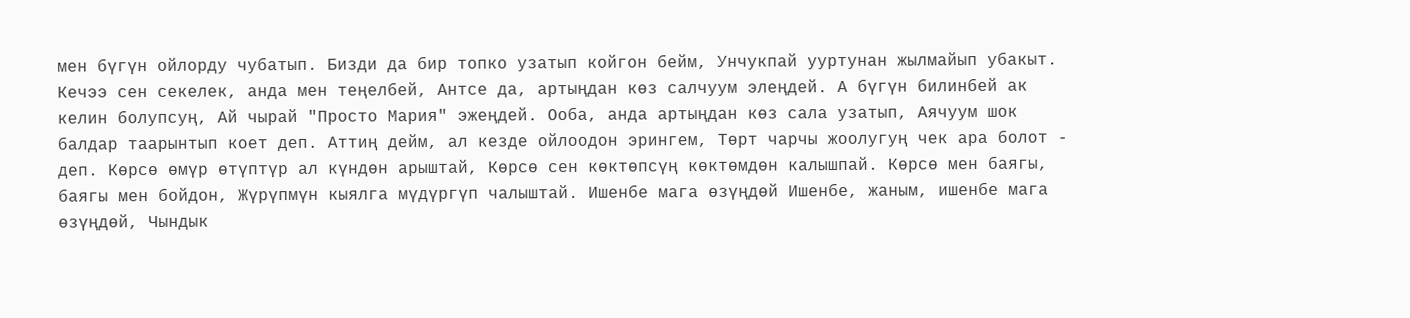мен бүгүн ойлорду чубатып. Бизди да бир топко узатып койгон бейм, Унчукпай ууртунан жылмайып убакыт. Кечээ сен секелек, анда мен теңелбей, Антсе да, артыңдан көз салчуум элеңдей. А бүгүн билинбей ак келин болупсуң, Ай чырай "Просто Мария" эжеңдей. Ооба, анда артыңдан көз сала узатып, Аячуум шок балдар таарынтып коет деп. Аттиң дейм, ал кезде ойлоодон эрингем, Төрт чарчы жоолугуң чек ара болот - деп. Көрсө өмүр өтүптүр ал күндөн арыштай, Көрсө сен көктөпсүң көктөмдөн калышпай. Көрсө мен баягы, баягы мен бойдон, Жүрүпмүн кыялга мүдүргүп чалыштай. Ишенбе мага өзүңдөй Ишенбе, жаным, ишенбе мага өзүңдөй, Чындык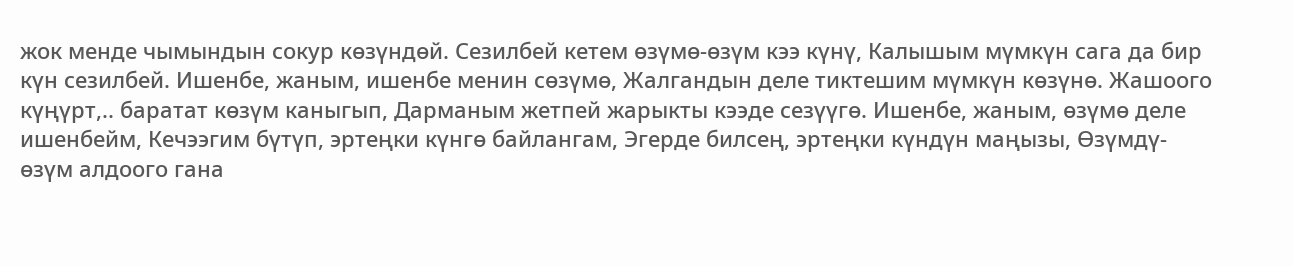жок менде чымындын сокур көзүндөй. Сезилбей кетем өзүмө-өзүм кээ күнү, Калышым мүмкүн сага да бир күн сезилбей. Ишенбе, жаным, ишенбе менин сөзүмө, Жалгандын деле тиктешим мүмкүн көзүнө. Жашоого күңүрт,.. баратат көзүм каныгып, Дарманым жетпей жарыкты кээде сезүүгө. Ишенбе, жаным, өзүмө деле ишенбейм, Кечээгим бүтүп, эртеңки күнгө байлангам, Эгерде билсең, эртеңки күндүн маңызы, Өзүмдү-өзүм алдоого гана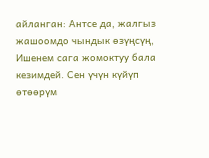айланган: Антсе да, жалгыз жашоомдо чындык өзүңсүң, Ишенем сага жомоктуу бала кезимдей. Сен үчүн күйүп өтөөрүм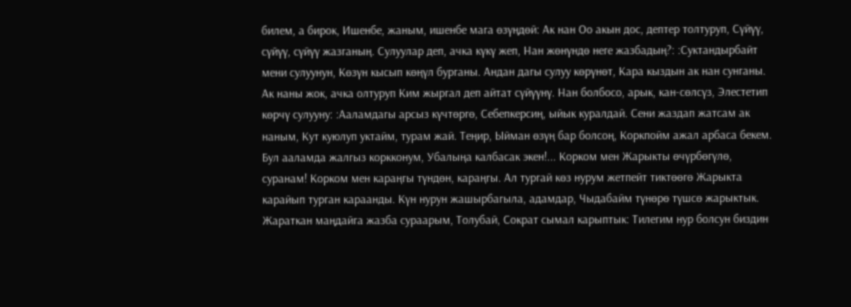билем, а бирок, Ишенбе, жаным, ишенбе мага өзүңдөй: Ак нан Оо акын дос, дептер толтуруп, Сүйүү, сүйүү, сүйүү жазганың. Сулуулар деп, ачка күкү жеп, Нан жөнүндө неге жазбадың?: :Суктандырбайт мени сулуунун, Көзүн кысып көңүл бурганы. Андан дагы сулуу көрүнөт, Кара кыздын ак нан сунганы. Ак наны жок, ачка олтуруп Ким жыргал деп айтат сүйүүнү. Нан болбосо, арык, кан-сөлсүз, Элестетип көрчү сулууну: :Ааламдагы арсыз күчтөргө, Себепкерсиң, ыйык куралдай. Сени жаздап жатсам ак наным, Кут куюлуп уктайм, турам жай. Теңир, Ыйман өзүң бар болсоң, Коркпойм ажал арбаса бекем. Бул ааламда жалгыз коркконум, Убалыңа калбасак экен!... Корком мен Жарыкты өчүрбөгүлө, суранам! Корком мен караңгы түндөн, караңгы. Ал тургай көз нурум жетпейт тиктөөгө Жарыкта карайып турган караанды. Күн нурун жашырбагыла, адамдар, Чыдабайм түнөрө түшсө жарыктык. Жараткан маңдайга жазба сураарым, Толубай, Сократ сымал карыптык: Тилегим нур болсун биздин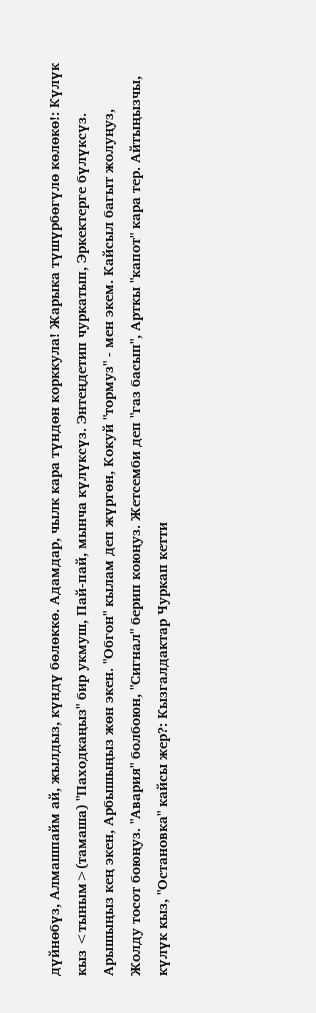дүйнөбүз, Алмашпайм ай, жылдыз, күндү бөлөккө. Адамдар, чылк кара түндөн корккула! Жарыка түшүрбөгүлө көлөкө!: Күлүк кыз <тыным>(тамаша) "Паходкаңыз" бир укмуш, Пай-пай, мынча күлүксүз. Энтеңдетип чуркатып, Эркектерге бүлүксүз. Арышыңыз кең экен, Арбышыңыз жөн экен. "Обгон" кылам деп жүргөн, Кокуй "тормуз" - мен экем. Кайсыл багыт жолуңуз, Жолду тосот боюңуз. "Авария" болбоюн, "Сигнал" берип коюңуз. Жетсемби деп "газ басып", Арткы "капот" кара тер. Айтыңызчы, күлүк кыз, "Остановка" кайсы жер?: Кызгалдактар Чуркап кетти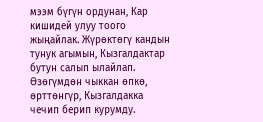мээм бүгүн ордунан, Кар кишидей улуу тоого жыңайлак. Жүрөктөгү кандын тунук агымын, Кызгалдактар бутун салып ылайлап. Өзөгүмдөн чыккан өпкө, өрттөнгүр, Кызгалдакка чечип берип курумду.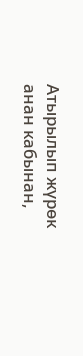Атырылып жүрөк анан кабынан,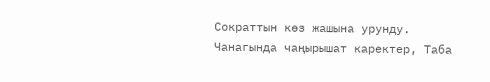Сократтын көз жашына урунду. Чанагында чаңырышат каректер, Таба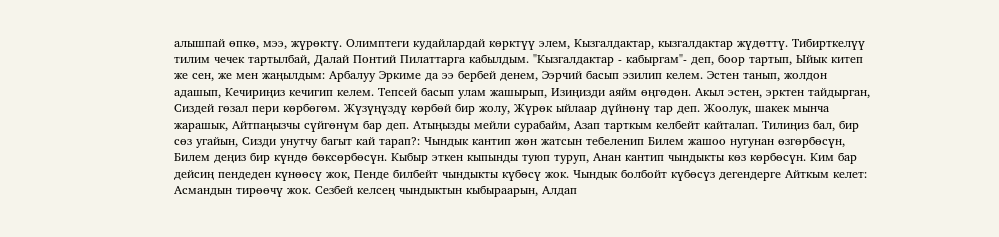алышпай өпкө, мээ, жүрөктү. Олимптеги кудайлардай көрктүү элем, Кызгалдактар, кызгалдактар жүдөттү. Тибирткелүү тилим чечек тартылбай, Далай Понтий Пилаттарга кабылдым. "Кызгалдактар - кабыргам"- деп, боор тартып, Ыйык китеп же сен, же мен жаңылдым: Арбалуу Эркиме да ээ бербей денем, Ээрчий басып эзилип келем. Эстен танып, жолдон адашып, Кечириңиз кечигип келем. Тепсей басып улам жашырып, Изиңизди аяйм өңгөдөн. Акыл эстен, эрктен тайдырган, Сиздей гөзал пери көрбөгөм. Жүзүңүздү көрбөй бир жолу, Жүрөк ыйлаар дүйнөнү тар деп. Жоолук, шакек мынча жарашык, Айтпаңызчы сүйгөнүм бар деп. Атыңызды мейли сурабайм, Азап тарткым келбейт кайталап. Тилиңиз бал, бир сөз угайын, Сизди унутчу багыт кай тарап?: Чындык кантип жөн жатсын тебеленип Билем жашоо нугунан өзгөрбөсүн, Билем деңиз бир күндө бөксөрбөсүн. Кыбыр эткен кыпынды туюп туруп, Анан кантип чындыкты көз көрбөсүн. Ким бар дейсиң пендеден күнөөсү жок, Пенде билбейт чындыкты күбөсү жок. Чындык болбойт күбөсүз дегендерге Айткым келет: Асмандын тирөөчү жок. Сезбей келсең чындыктын кыбыраарын, Алдап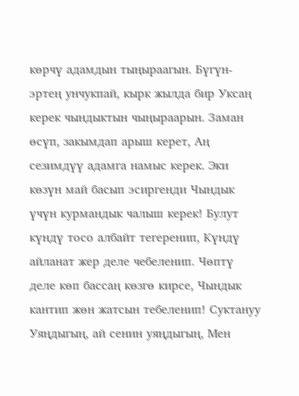көрчү адамдын тыңыраагын. Бүгүн-эртең унчукпай, кырк жылда бир Уксаң керек чындыктын чыңыраарын. Заман өсүп, закымдап арыш керет, Аң сезимдүү адамга намыс керек. Эки көзүн май басып эсиргенди Чындык үчүн курмандык чалыш керек! Булут күндү тосо албайт тегеренип, Күндү айланат жер деле чебеленип. Чөптү деле көп бассаң көзгө кирсе, Чындык кантип жөн жатсын тебеленип! Суктануу Уяңдыгың, ай сенин уяңдыгың, Мен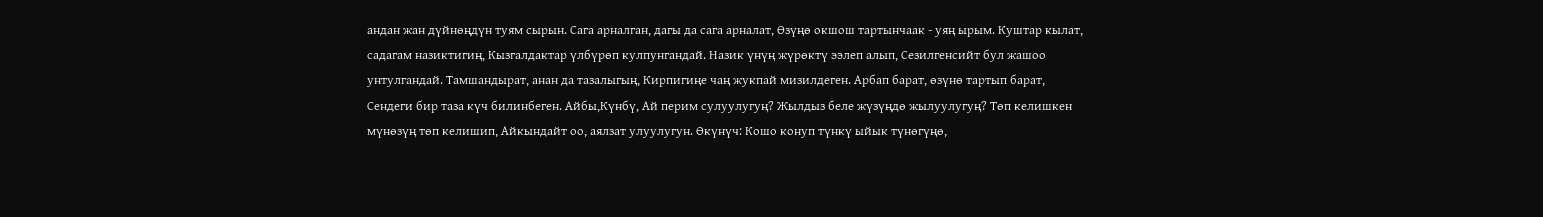андан жан дүйнөңдүн туям сырын. Сага арналган, дагы да сага арналат, Өзүңө окшош тартынчаак - уяң ырым. Куштар кылат, садагам назиктигиң, Кызгалдактар үлбүрөп кулпунгандай. Назик үнүң жүрөктү ээлеп алып, Сезилгенсийт бул жашоо унтулгандай. Тамшандырат, анан да тазалыгың, Кирпигиңе чаң жукпай мизилдеген. Арбап барат, өзүнө тартып барат, Сендеги бир таза күч билинбеген. Айбы,Күнбү, Ай перим сулуулугуң? Жылдыз беле жүзүңдө жылуулугуң? Төп келишкен мүнөзүң төп келишип, Айкындайт оо, аялзат улуулугун. Өкүнүч: Кошо конуп түнкү ыйык түнөгүңө,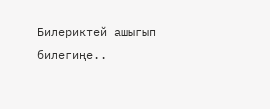Билериктей ашыгып билегиңе..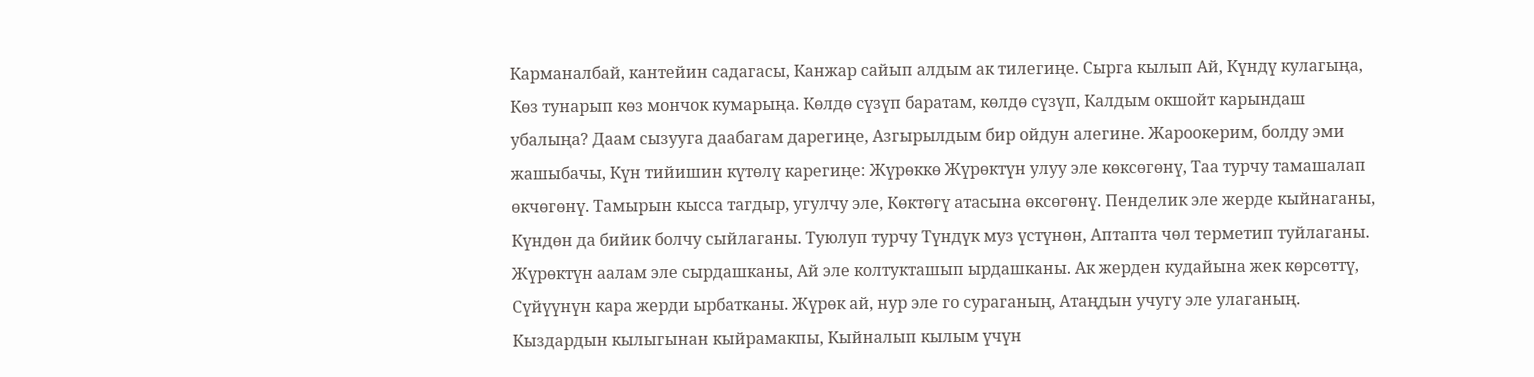Карманалбай, кантейин садагасы, Канжар сайып алдым ак тилегиңе. Сырга кылып Ай, Күндү кулагыңа, Көз тунарып көз мончок кумарыңа. Көлдө сүзүп баратам, көлдө сүзүп, Калдым окшойт карындаш убалыңа? Даам сызууга даабагам дарегиңе, Азгырылдым бир ойдун алегине. Жароокерим, болду эми жашыбачы, Күн тийишин күтөлү карегиңе: Жүрөккө Жүрөктүн улуу эле көксөгөнү, Таа турчу тамашалап өкчөгөнү. Тамырын кысса тагдыр, угулчу эле, Көктөгү атасына өксөгөнү. Пенделик эле жерде кыйнаганы, Күндөн да бийик болчу сыйлаганы. Туюлуп турчу Түндүк муз үстүнөн, Аптапта чөл терметип туйлаганы. Жүрөктүн аалам эле сырдашканы, Ай эле колтукташып ырдашканы. Ак жерден кудайына жек көрсөттү, Сүйүүнүн кара жерди ырбатканы. Жүрөк ай, нур эле го сураганың, Атаңдын учугу эле улаганың. Кыздардын кылыгынан кыйрамакпы, Кыйналып кылым үчүн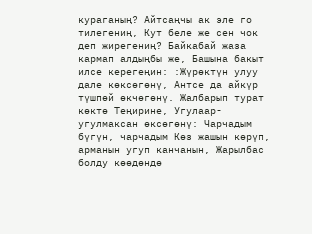кураганың? Айтсаңчы ак эле го тилегениң, Кут беле же сен чок деп жирегениң? Байкабай жаза кармап алдыңбы же, Башына бакыт илсе керегеңин: :Жүрөктүн улуу дале көксөгөнү, Антсе да айкүр түшпөй өкчөгөнү. Жалбарып турат көктө Теңирине, Угулаар-угулмаксан өксөгөнү: Чарчадым бүгүн, чарчадым Көз жашын көрүп, арманын угуп канчанын, Жарылбас болду көөдөндө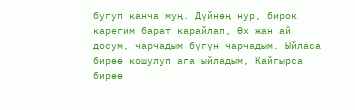бугуп канча муң. Дүйнөң нур, бирок карегим барат карайлап, Өх жан ай досум, чарчадым бүгүн чарчадым. Ыйласа бирөө кошулуп ага ыйладым, Кайгырса бирөө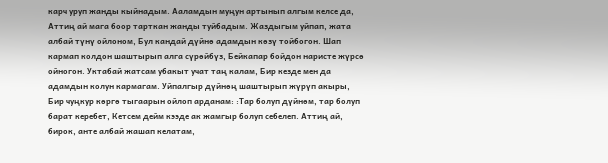карч уруп жанды кыйнадым. Ааламдын муңун артынып алгым келсе да, Аттиң ай мага боор тарткан жанды туйбадым. Жаздыгым уйпап, жата албай түнү ойлоном, Бул кандай дүйнө адамдын көзү тойбогон. Шап кармап колдон шаштырып алга сүрөйбүз, Бейкапар бойдон наристе жүрсө ойногон. Уктабай жатсам убакыт учат таң калам, Бир кезде мен да адамдын колун кармагам. Уйпалгыр дүйнөң шаштырып жүрүп акыры, Бир чуңкур көргө тыгаарын ойлоп арданам: :Тар болуп дүйнөм, тар болуп барат керебет, Кетсем дейм кээде ак жамгыр болуп себелеп. Аттиң ай, бирок, анте албай жашап келатам,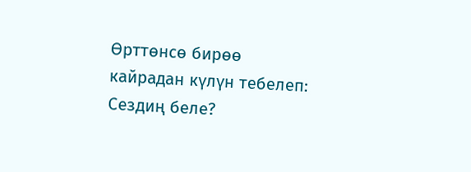Өрттөнсө бирөө кайрадан күлүн тебелеп: Сездиң беле?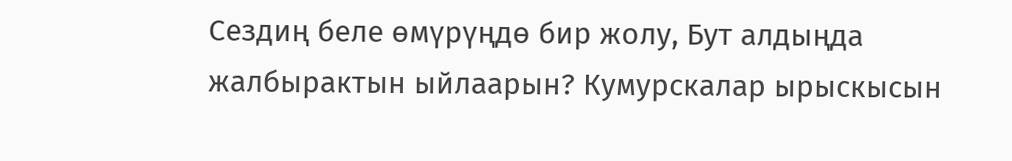Сездиң беле өмүрүңдө бир жолу, Бут алдыңда жалбырактын ыйлаарын? Кумурскалар ырыскысын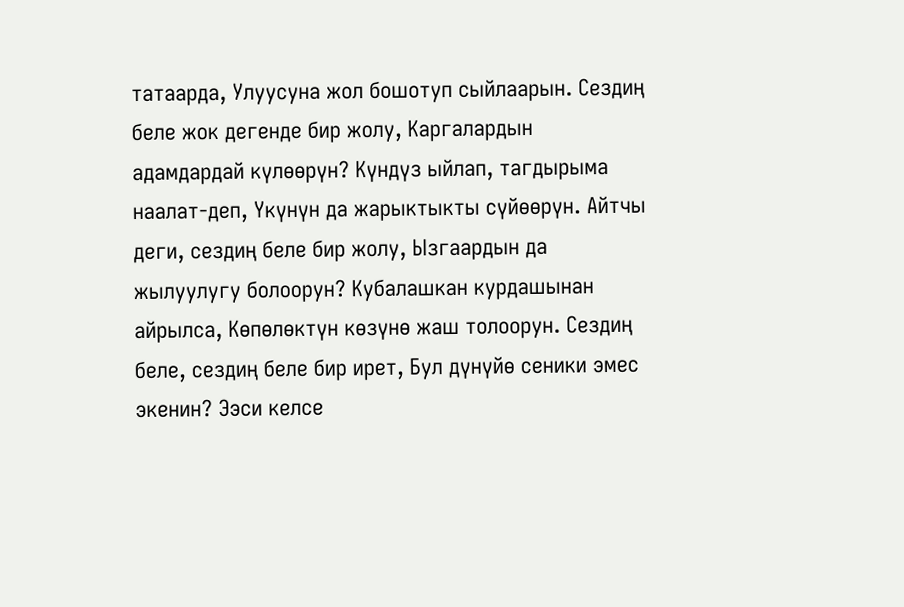татаарда, Улуусуна жол бошотуп сыйлаарын. Сездиң беле жок дегенде бир жолу, Каргалардын адамдардай күлөөрүн? Күндүз ыйлап, тагдырыма наалат-деп, Үкүнүн да жарыктыкты сүйөөрүн. Айтчы деги, сездиң беле бир жолу, Ызгаардын да жылуулугу болоорун? Кубалашкан курдашынан айрылса, Көпөлөктүн көзүнө жаш толоорун. Сездиң беле, сездиң беле бир ирет, Бул дүнүйө сеники эмес экенин? Ээси келсе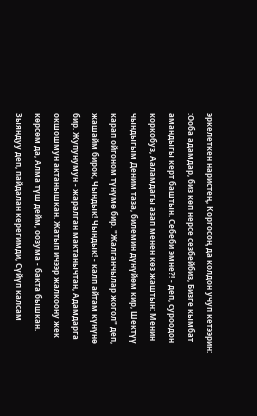эркелеткен наристең, Коргосоң да колдон учуп кетээрин: :Ооба адамдар, биз көп нерсе сезбейбиз, Бизге кымбат амандыгы керт баштын. Себеби эмне?! - деп, суроодон коркобуз, Ааламдагы азап менен көз жаштын: Менин чындыгым Деним таза, билемин дүнүйөм кир, Шектүү карап ойгоном түнүмө бир. "Жалганчылар жогол" деп, жашайм бирок, Чындык! Чындык! - калп айтам күнүнө бир. Жупунумун - жаралган мактанычтан, Адамдарга окшошмун актанышкан. Жатып ичээр жалкоону жек көрсөм да, Алма түш дейм, оозума - бакта бышкан. Зыяндуу деп, пайдалан керегимди, Сүйүп калсам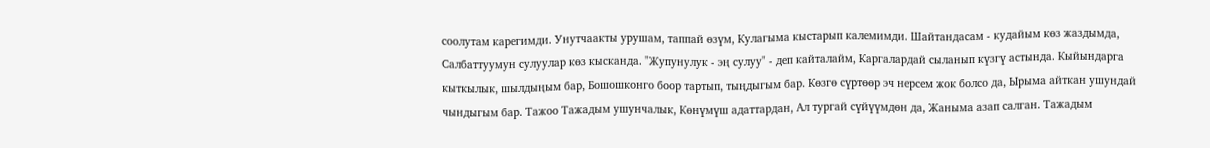соолутам карегимди. Унутчаакты урушам, таппай өзүм, Кулагыма кыстарып калемимди. Шайтандасам - кудайым көз жаздымда, Салбаттуумун сулуулар көз кысканда. "Жупунулук - эң сулуу" - деп кайталайм, Каргалардай сыланып күзгү астында. Кыйындарга кыткылык, шылдыңым бар, Бошошконго боор тартып, тыңдыгым бар. Көзгө сүртөөр эч нерсем жок болсо да, Ырыма айткан ушундай чындыгым бар. Тажоо Тажадым ушунчалык, Көнүмүш адаттардан, Ал тургай сүйүүмдөн да, Жаныма азап салган. Тажадым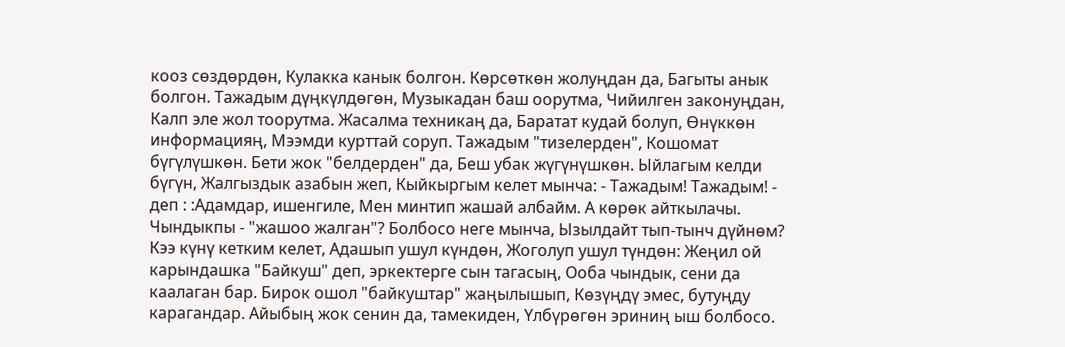кооз сөздөрдөн, Кулакка канык болгон. Көрсөткөн жолуңдан да, Багыты анык болгон. Тажадым дүңкүлдөгөн, Музыкадан баш оорутма, Чийилген законуңдан, Калп эле жол тоорутма. Жасалма техникаң да, Баратат кудай болуп, Өнүккөн информацияң, Мээмди курттай соруп. Тажадым "тизелерден", Кошомат бүгүлүшкөн. Бети жок "белдерден" да, Беш убак жүгүнүшкөн. Ыйлагым келди бүгүн, Жалгыздык азабын жеп, Кыйкыргым келет мынча: - Тажадым! Тажадым! - деп : :Адамдар, ишенгиле, Мен минтип жашай албайм. А көрөк айткылачы. Чындыкпы - "жашоо жалган"? Болбосо неге мынча, Ызылдайт тып-тынч дүйнөм? Кээ күнү кетким келет, Адашып ушул күндөн, Жоголуп ушул түндөн: Жеңил ой карындашка "Байкуш" деп, эркектерге сын тагасың, Ооба чындык, сени да каалаган бар. Бирок ошол "байкуштар" жаңылышып, Көзүңдү эмес, бутуңду карагандар. Айыбың жок сенин да, тамекиден, Үлбүрөгөн эриниң ыш болбосо.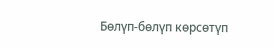Бөлүп-бөлүп көрсөтүп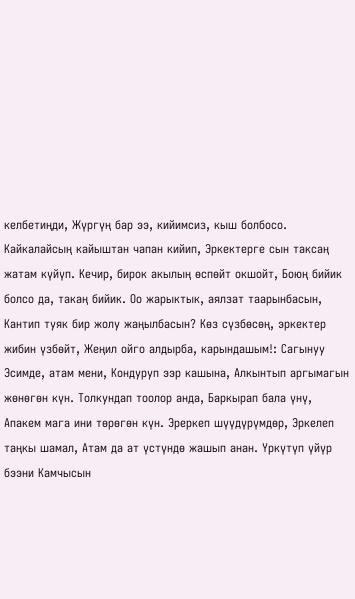келбетиңди, Жүргүң бар ээ, кийимсиз, кыш болбосо. Кайкалайсың кайыштан чапан кийип, Эркектерге сын таксаң жатам күйүп. Кечир, бирок акылың өспөйт окшойт, Боюң бийик болсо да, такаң бийик. Оо жарыктык, аялзат таарынбасын, Кантип туяк бир жолу жаңылбасын? Көз сүзбөсөң, эркектер жибин үзбөйт, Жеңил ойго алдырба, карындашым!: Сагынуу Эсимде, атам мени, Кондуруп ээр кашына, Алкынтып аргымагын жөнөгөн күн. Толкундап тоолор анда, Баркырап бала үнү, Апакем мага ини төрөгөн күн. Эреркеп шүүдүрүмдөр, Эркелеп таңкы шамал, Атам да ат үстүндө жашып анан. Үркүтүп үйүр бээни Камчысын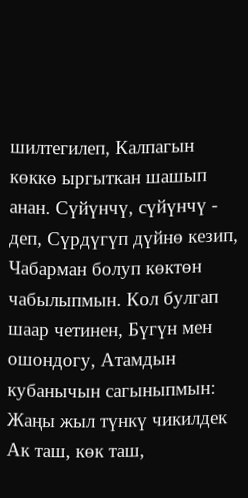шилтегилеп, Калпагын көккө ыргыткан шашып анан. Сүйүнчү, сүйүнчү - деп, Сүрдүгүп дүйнө кезип, Чабарман болуп көктөн чабылыпмын. Кол булгап шаар четинен, Бүгүн мен ошондогу, Атамдын кубанычын сагыныпмын: Жаңы жыл түнкү чикилдек Ак таш, көк таш,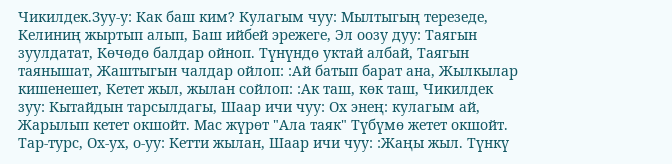Чикилдек.Зуу-у: Как баш ким? Кулагым чуу: Мылтыгың терезеде, Келиниң жыртып алып, Баш ийбей эрежеге, Эл оозу дуу: Таягын зуулдатат, Көчөдө балдар ойноп. Түнүндө уктай албай, Таягын таянышат, Жаштыгын чалдар ойлоп: :Ай батып барат ана, Жылкылар кишенешет, Кетет жыл, жылан сойлоп: :Ак таш, көк таш, Чикилдек зуу: Кытайдын тарсылдагы, Шаар ичи чуу: Ох энең: кулагым ай, Жарылып кетет окшойт. Мас жүрөт "Ала таяк" Түбүмө жетет окшойт. Тар-турс, Ох-ух, о-уу: Кетти жылан, Шаар ичи чуу: :Жаңы жыл. Түнкү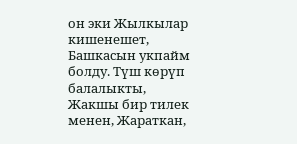он эки Жылкылар кишенешет, Башкасын укпайм болду. Түш көрүп балалыкты, Жакшы бир тилек менен, Жараткан,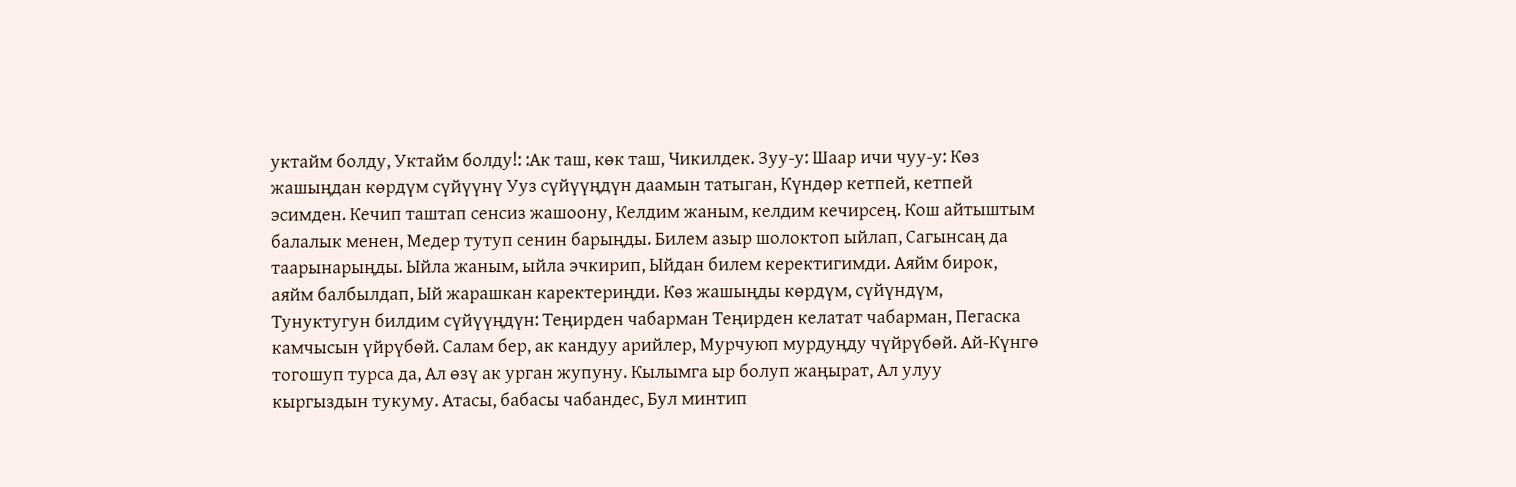уктайм болду, Уктайм болду!: :Ак таш, көк таш, Чикилдек. Зуу-у: Шаар ичи чуу-у: Көз жашыңдан көрдүм сүйүүнү Ууз сүйүүңдүн даамын татыган, Күндөр кетпей, кетпей эсимден. Кечип таштап сенсиз жашоону, Келдим жаным, келдим кечирсең. Кош айтыштым балалык менен, Медер тутуп сенин барыңды. Билем азыр шолоктоп ыйлап, Сагынсаң да таарынарыңды. Ыйла жаным, ыйла эчкирип, Ыйдан билем керектигимди. Аяйм бирок, аяйм балбылдап, Ый жарашкан каректериңди. Көз жашыңды көрдүм, сүйүндүм, Тунуктугун билдим сүйүүңдүн: Теңирден чабарман Теңирден келатат чабарман, Пегаска камчысын үйрүбөй. Салам бер, ак кандуу арийлер, Мурчуюп мурдуңду чүйрүбөй. Ай-Күнгө тогошуп турса да, Ал өзү ак урган жупуну. Кылымга ыр болуп жаңырат, Ал улуу кыргыздын тукуму. Атасы, бабасы чабандес, Бул минтип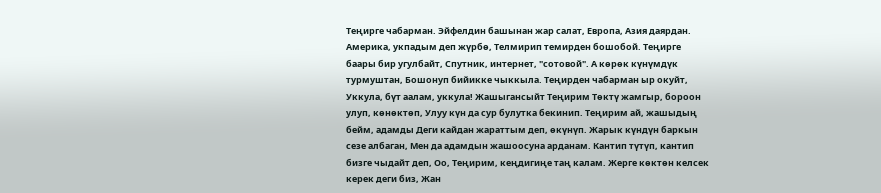Теңирге чабарман. Эйфелдин башынан жар салат, Европа, Азия даярдан. Америка, укпадым деп жүрбө, Телмирип темирден бошобой. Теңирге баары бир угулбайт, Спутник, интернет, "сотовой". А көрөк күнүмдүк турмуштан, Бошонуп бийикке чыккыла. Теңирден чабарман ыр окуйт, Уккула, бүт аалам, уккула! Жашыгансыйт Теңирим Төктү жамгыр, бороон улуп, көнөктөп, Улуу күн да сур булутка бекинип. Теңирим ай, жашыдың бейм, адамды Деги кайдан жараттым деп, өкүнүп. Жарык күндүн баркын сезе албаган, Мен да адамдын жашоосуна арданам. Кантип түтүп, кантип бизге чыдайт деп, Оо, Теңирим, кеңдигиңе таң калам. Жерге көктөн келсек керек деги биз, Жан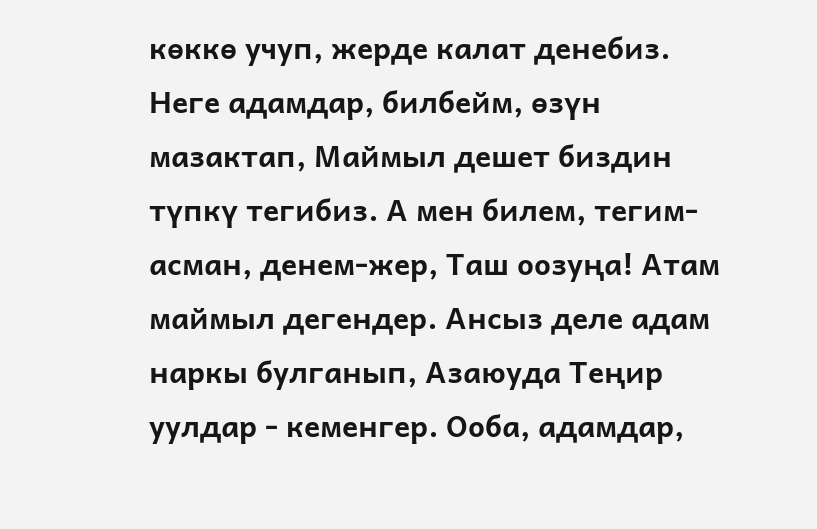көккө учуп, жерде калат денебиз. Неге адамдар, билбейм, өзүн мазактап, Маймыл дешет биздин түпкү тегибиз. А мен билем, тегим- асман, денем-жер, Таш оозуңа! Атам маймыл дегендер. Ансыз деле адам наркы булганып, Азаюуда Теңир уулдар - кеменгер. Ооба, адамдар,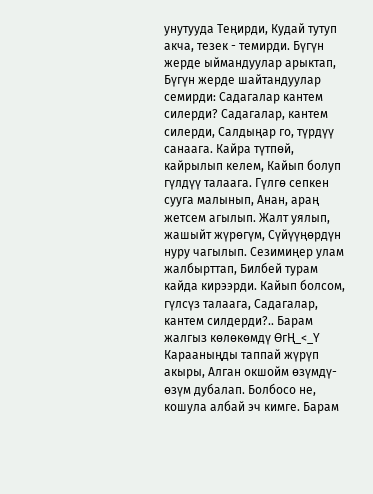унутууда Теңирди, Кудай тутуп акча, тезек - темирди. Бүгүн жерде ыймандуулар арыктап, Бүгүн жерде шайтандуулар семирди: Садагалар кантем силерди? Садагалар, кантем силерди, Салдыңар го, түрдүү санаага. Кайра түтпөй, кайрылып келем, Кайып болуп гүлдүү талаага. Гүлгө сепкен сууга малынып, Анан, араң жетсем агылып. Жалт уялып, жашыйт жүрөгүм, Сүйүүңөрдүн нуру чагылып. Сезимиңер улам жалбырттап, Билбей турам кайда кирээрди. Кайып болсом, гүлсүз талаага, Садагалар, кантем силдерди?.. Барам жалгыз көлөкөмдү ӨгҢ_<_Ү Карааныңды таппай жүрүп акыры, Алган окшойм өзүмдү-өзүм дубалап. Болбосо не, кошула албай эч кимге. Барам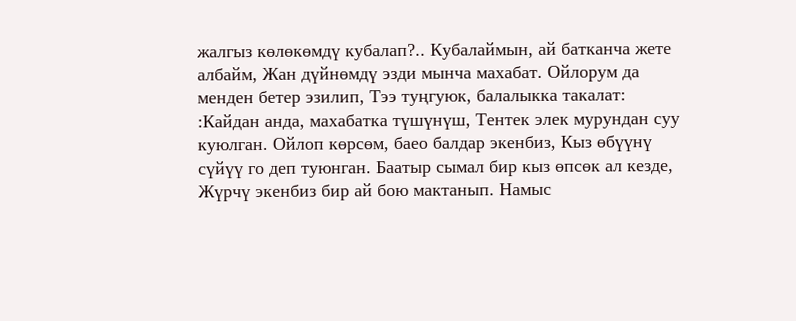жалгыз көлөкөмдү кубалап?.. Кубалаймын, ай батканча жете албайм, Жан дүйнөмдү эзди мынча махабат. Ойлорум да менден бетер эзилип, Тээ туңгуюк, балалыкка такалат: :Кайдан анда, махабатка түшүнүш, Тентек элек мурундан суу куюлган. Ойлоп көрсөм, баео балдар экенбиз, Кыз өбүүнү сүйүү го деп туюнган. Баатыр сымал бир кыз өпсөк ал кезде, Жүрчү экенбиз бир ай бою мактанып. Намыс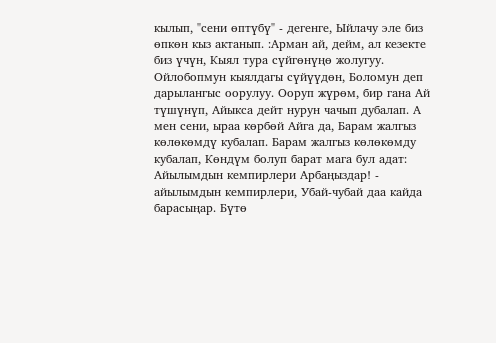кылып, "сени өптүбү" - дегенге, Ыйлачу эле биз өпкөн кыз актанып. :Арман ай, дейм, ал кезекте биз үчүн, Кыял тура сүйгөнүңө жолугуу. Ойлобопмун кыялдагы сүйүүдөн, Боломун деп дарылангыс оорулуу. Ооруп жүрөм, бир гана Ай түшүнүп, Айыкса дейт нурун чачып дубалап. А мен сени, ыраа көрбөй Айга да, Барам жалгыз көлөкөмдү кубалап. Барам жалгыз көлөкөмду кубалап, Көндүм болуп барат мага бул адат: Айылымдын кемпирлери Арбаңыздар! - айылымдын кемпирлери, Убай-чубай даа кайда барасыңар. Бүтө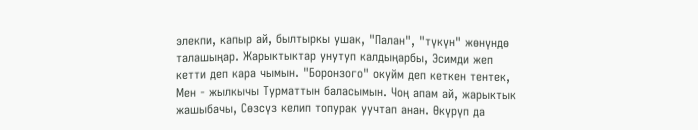элекпи, капыр ай, былтыркы ушак, "Палан", "түкүн" жөнүндө талашыңар. Жарыктыктар унутуп калдыңарбы, Эсимди жеп кетти деп кара чымын. "Боронзого" окуйм деп кеткен тентек, Мен - жылкычы Турматтын баласымын. Чоң апам ай, жарыктык жашыбачы, Сөзсүз келип топурак уучтап анан. Өкүрүп да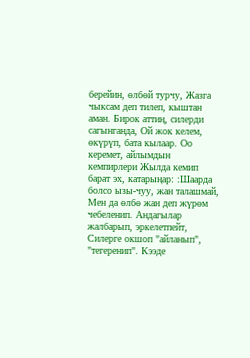берейин, өлбөй турчу, Жазга чыксам деп тилеп, кыштан аман. Бирок аттиң, силерди сагынганда, Ой жок келем, өкүрүп, бата кылаар. Оо керемет, айлымдын кемпирлери Жылда кемип барат эх, катарыңар: :Шаарда болсо ызы-чуу, жан талашмай, Мен да өлбө жан деп жүрөм чебеленип. Андагылар жалбарып, эркелетпейт, Силерге окшоп "айланып", "тегеренип". Кээде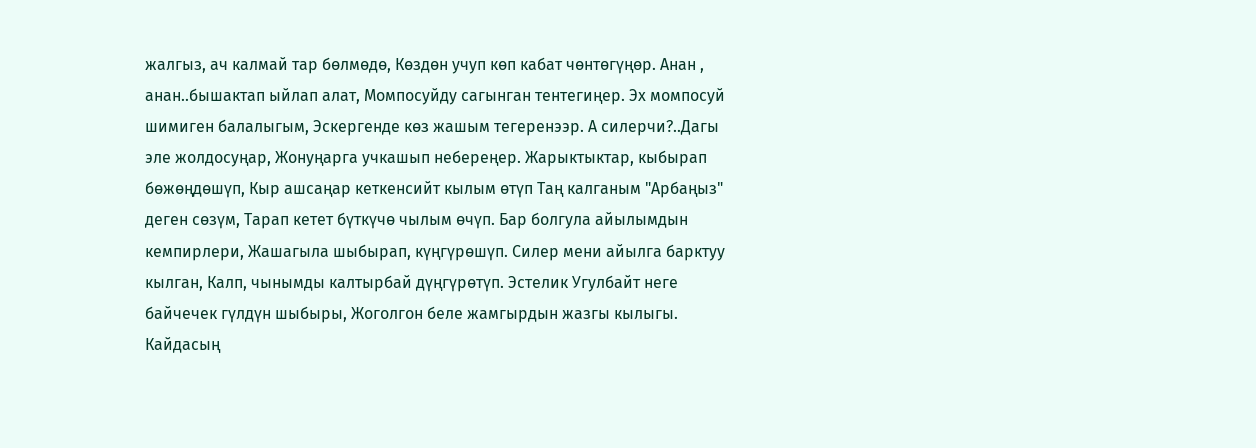жалгыз, ач калмай тар бөлмөдө, Көздөн учуп көп кабат чөнтөгүңөр. Анан , анан..бышактап ыйлап алат, Момпосуйду сагынган тентегиңер. Эх момпосуй шимиген балалыгым, Эскергенде көз жашым тегеренээр. А силерчи?..Дагы эле жолдосуңар, Жонуңарга учкашып небереңер. Жарыктыктар, кыбырап бөжөңдөшүп, Кыр ашсаңар кеткенсийт кылым өтүп Таң калганым "Арбаңыз" деген сөзүм, Тарап кетет бүткүчө чылым өчүп. Бар болгула айылымдын кемпирлери, Жашагыла шыбырап, күңгүрөшүп. Силер мени айылга барктуу кылган, Калп, чынымды калтырбай дүңгүрөтүп. Эстелик Угулбайт неге байчечек гүлдүн шыбыры, Жоголгон беле жамгырдын жазгы кылыгы. Кайдасың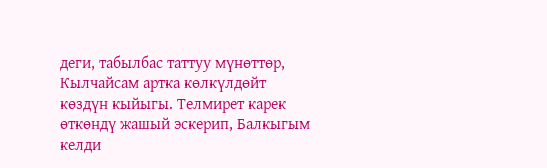деги, табылбас таттуу мүнөттөр, Кылчайсам артка көлкүлдөйт көздүн кыйыгы. Телмирет карек өткөндү жашый эскерип, Балкыгым келди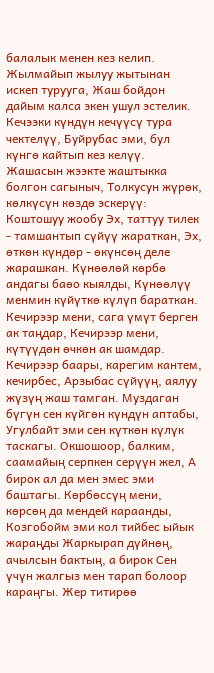балалык менен кез келип. Жылмайып жылуу жытынан искеп турууга, Жаш бойдон дайым калса экен ушул эстелик. Кечээки күндүн кечүүсү тура чектелүү, Буйрубас эми, бул күнгө кайтып кез келүү. Жашасын жээкте жаштыкка болгон сагыныч, Толкусун жүрөк, көлкүсүн көздө эскерүү: Коштошуу жообу Эх, таттуу тилек - тамшантып сүйүү жараткан, Эх, өткөн күндөр - өкүнсөң деле жарашкан. Күнөөлөй көрбө андагы баөо кыялды, Күнөөлүү менмин күйүткө күлүп бараткан. Кечирээр мени, сага үмүт берген ак таңдар, Кечирээр мени, күтүүдөн өчкөн ак шамдар. Кечирээр баары, карегим кантем, кечирбес, Арзыбас сүйүүң, аялуу жүзүң жаш тамган. Муздаган бүгүн сен күйгөн күндүн аптабы, Угулбайт эми сен күткөн күлүк таскагы. Окшошоор, балким, саамайың серпкен серүүн жел, А бирок ал да мен эмес эми баштагы. Көрбөссүң мени, көрсөң да мендей караанды, Козгобойм эми кол тийбес ыйык жараңды Жаркырап дүйнөң, ачылсын бактың, а бирок Сен үчүн жалгыз мен тарап болоор караңгы. Жер титирөө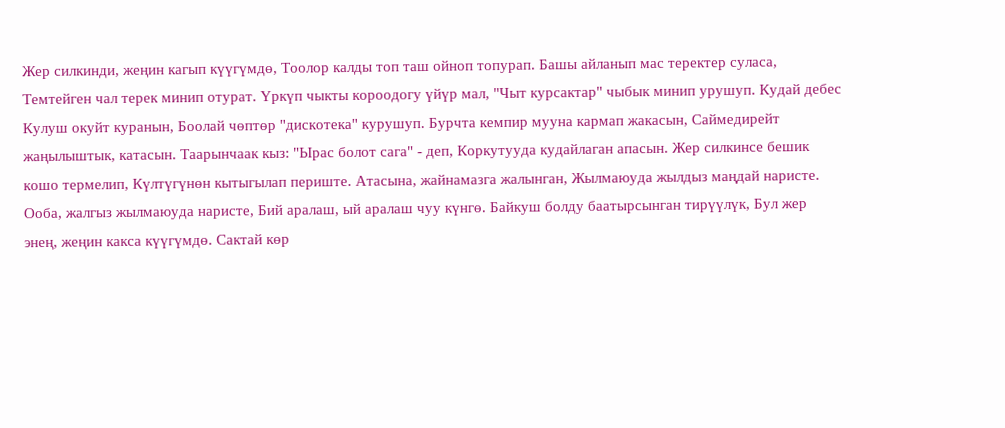Жер силкинди, жеңин кагып күүгүмдө, Тоолор калды топ таш ойноп топурап. Башы айланып мас теректер суласа, Темтейген чал терек минип отурат. Үркүп чыкты короодогу үйүр мал, "Чыт курсактар" чыбык минип урушуп. Кудай дебес Кулуш окуйт куранын, Боолай чөптөр "дискотека" курушуп. Бурчта кемпир мууна кармап жакасын, Саймедирейт жаңылыштык, катасын. Таарынчаак кыз: "Ырас болот сага" - деп, Коркутууда кудайлаган апасын. Жер силкинсе бешик кошо термелип, Күлтүгүнөн кытыгылап периште. Атасына, жайнамазга жалынган, Жылмаюуда жылдыз маңдай наристе. Ооба, жалгыз жылмаюуда наристе, Бий аралаш, ый аралаш чуу күнгө. Байкуш болду баатырсынган тирүүлүк, Бул жер энең, жеңин какса күүгүмдө. Сактай көр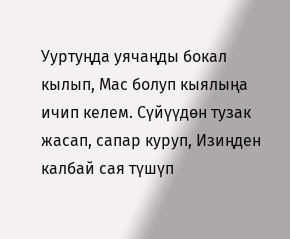Ууртуңда уячаңды бокал кылып, Мас болуп кыялыңа ичип келем. Сүйүүдөн тузак жасап, сапар куруп, Изиңден калбай сая түшүп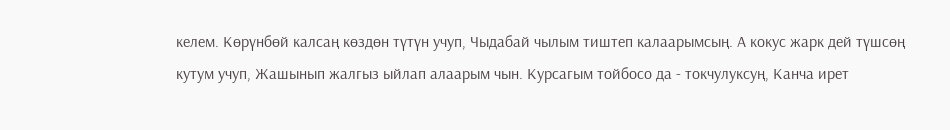келем. Көрүнбөй калсаң көздөн түтүн учуп, Чыдабай чылым тиштеп калаарымсың. А кокус жарк дей түшсөң кутум учуп, Жашынып жалгыз ыйлап алаарым чын. Курсагым тойбосо да - токчулуксуң, Канча ирет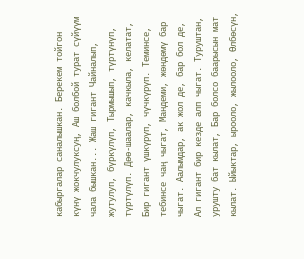кабыргалар саналышкан. Берекем тойгон күнү жокчулуксуң, Аш болбой турат сүйүүм чала бышкан... Жаш гигант Чайналып, жутулуп, бүркүлүп, Тырмышып, түртүнүп, түртүлүп. Дөө-шаалар, качкыла, келатат, Бир гигант үшкүрүп, чүчкүрүп. Теминсе, тебинсе чаң чыгат, Мандеми, жөндөмү бар чыгат. Аалымдар, ак жол де, бар бол де, Ал гигант бир кезде алп чыгат. Туруштан, урушту бат кылат, Бар болсо баарысын мат кылат. Ыйыктар, ырооло, жылооло, Өлбөсүн,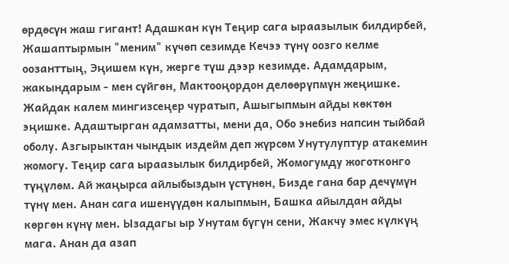өрдөсүн жаш гигант! Адашкан күн Теңир сага ыраазылык билдирбей, Жашаптырмын "меним" күчөп сезимде Кечээ түнү оозго келме оозанттың, Эңишем күн, жерге түш дээр кезимде. Адамдарым, жакындарым - мен сүйгөн, Мактооңордон делөөрүпмүн жеңишке. Жайдак калем мингизсеңер чуратып, Ашыгыпмын айды көктөн эңишке. Адаштырган адамзатты, мени да, Обо энебиз напсин тыйбай оболу. Азгырыктан чындык издейм деп жүрсөм Унутулуптур атакемин жомогу. Теңир сага ыраазылык билдирбей, Жомогумду жоготконго түңүлөм. Ай жаңырса айлыбыздын үстүнөн, Бизде гана бар дечүмүн түнү мен. Анан сага ишенүүдөн калыпмын, Башка айылдан айды көргөн күнү мен. Ызадагы ыр Унутам бүгүн сени, Жакчу эмес күлкүң мага. Анан да азап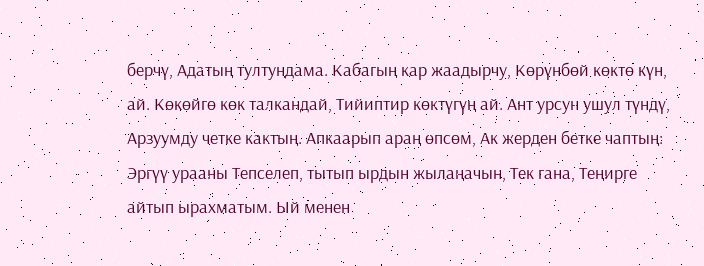берчү, Адатың тултуңдама. Кабагың кар жаадырчу, Көрүнбөй көктө күн, ай. Көкөйгө көк талкандай, Тийиптир көктүгүң ай. Ант урсун ушул түндү, Арзуумду четке кактың. Апкаарып араң өпсөм, Ак жерден бетке чаптың: Эргүү урааны Тепселеп, тытып ырдын жылаңачын, Тек гана, Теңирге айтып ырахматым. Ый менен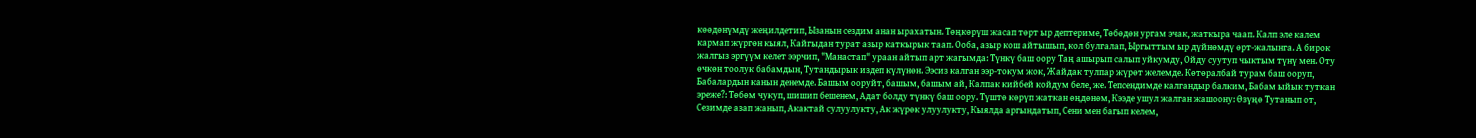көөдөнүмдү жеңилдетип, Ызанын сездим анан ырахатын. Төңкөрүш жасап төрт ыр дептериме, Төбөдөн ургам эчак, жаткыра чаап. Калп эле калем кармап жүргөн кыял, Кайгыдан турат азыр каткырык таап. Ооба, азыр кош айтышып, кол булгалап, Ыргыттым ыр дүйнөмдү өрт-жалынга. А бирок жалгыз эргүүм келет ээрчип, "Манастап" ураан айтып арт жагымда: Түнкү баш оору Таң ашырып салып уйкумду, Ойду суутуп чыктым түнү мен. Оту өчкөн тоолук бабамдын, Тутандырык издеп күлүнөн. Ээсиз калган ээр-токум жок, Жайдак тулпар жүрөт желемде. Көтөралбай турам баш ооруп, Бабалардын канын денемде. Башым ооруйт, башым, башым ай, Калпак кийбей койдум беле, же. Тепсендимде калгандыр балким, Бабам ыйык туткан эреже?: Төбөм чукуп, шишип бешенем, Адат болду түнкү баш оору. Түштө көрүп жаткан өңдөнөм, Кээде ушул жалган жашоону: Өзүңө Тутанып от, Сезимде азап жанып, Акактай сулуулукту, Ак жүрөк улуулукту, Кыялда аргындатып, Сени мен багып келем,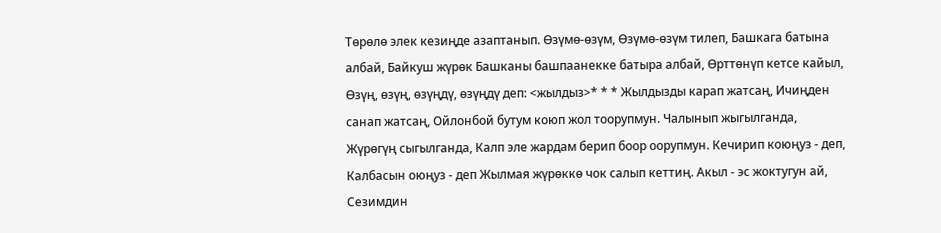Төрөлө элек кезиңде азаптанып. Өзүмө-өзүм, Өзүмө-өзүм тилеп, Башкага батына албай, Байкуш жүрөк Башканы башпаанекке батыра албай, Өрттөнүп кетсе кайыл, Өзүң, өзүң, өзүңдү, өзүңдү деп: <жылдыз>* * * Жылдызды карап жатсаң, Ичиңден санап жатсаң, Ойлонбой бутум коюп жол тоорупмун. Чалынып жыгылганда, Жүрөгүң сыгылганда, Калп эле жардам берип боор оорупмун. Кечирип коюңуз - деп, Калбасын оюңуз - деп Жылмая жүрөккө чок салып кеттиң. Акыл - эс жоктугун ай, Сезимдин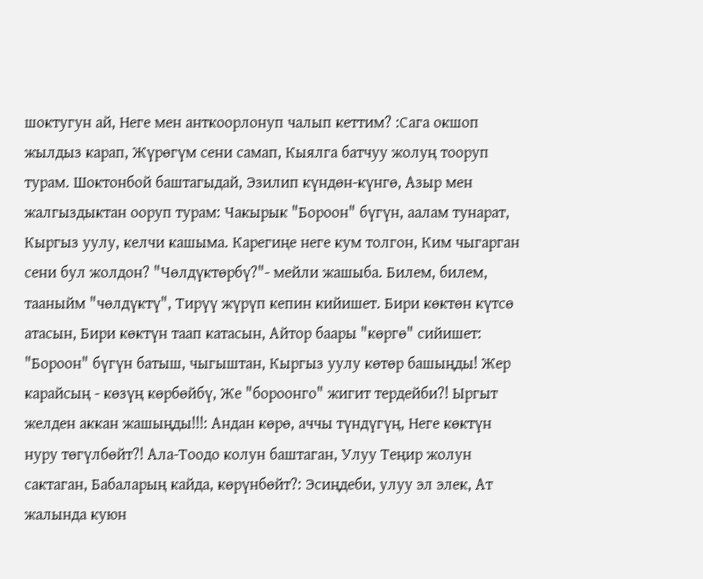шоктугун ай, Неге мен анткоорлонуп чалып кеттим? :Сага окшоп жылдыз карап, Жүрөгүм сени самап, Кыялга батчуу жолуң тооруп турам. Шоктонбой баштагыдай, Эзилип күндөн-күнгө, Азыр мен жалгыздыктан ооруп турам: Чакырык "Бороон" бүгүн, аалам тунарат, Кыргыз уулу, келчи кашыма. Карегиңе неге кум толгон, Ким чыгарган сени бул жолдон? "Чөлдүктөрбү?"- мейли жашыба. Билем, билем, тааныйм "чөлдүктү", Тирүү жүрүп кепин кийишет. Бири көктөн күтсө атасын, Бири көктүн таап катасын, Айтор баары "көргө" сийишет: "Бороон" бүгүн батыш, чыгыштан, Кыргыз уулу көтөр башыңды! Жер карайсың - көзүң көрбөйбү, Же "бороонго" жигит тердейби?! Ыргыт желден аккан жашыңды!!!: Андан көрө, аччы түндүгүң, Неге көктүн нуру төгүлбөйт?! Ала-Тоодо колун баштаган, Улуу Теңир жолун сактаган, Бабаларың кайда, көрүнбөйт?: Эсиңдеби, улуу эл элек, Ат жалында куюн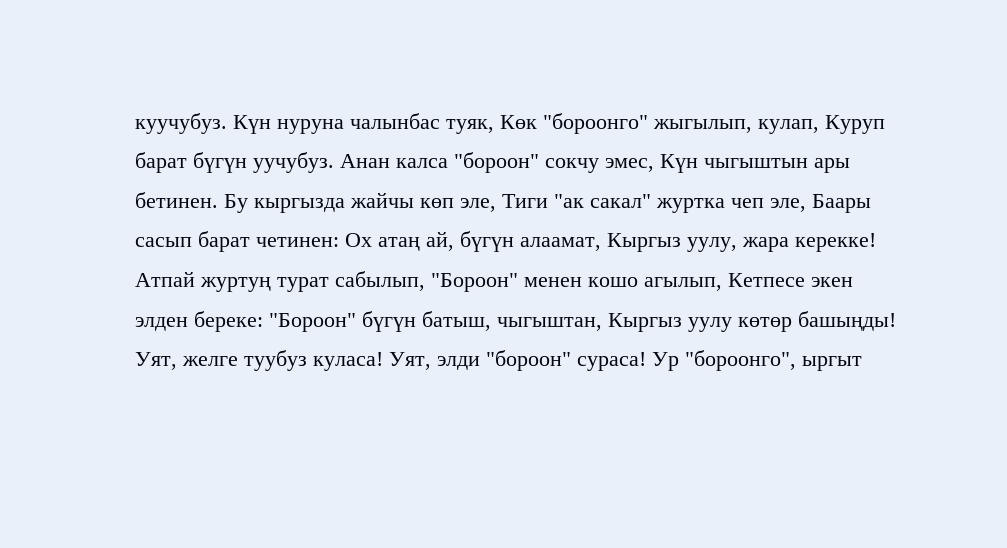куучубуз. Күн нуруна чалынбас туяк, Көк "бороонго" жыгылып, кулап, Куруп барат бүгүн уучубуз. Анан калса "бороон" сокчу эмес, Күн чыгыштын ары бетинен. Бу кыргызда жайчы көп эле, Тиги "ак сакал" журтка чеп эле, Баары сасып барат четинен: Ох атаң ай, бүгүн алаамат, Кыргыз уулу, жара керекке! Атпай журтуң турат сабылып, "Бороон" менен кошо агылып, Кетпесе экен элден береке: "Бороон" бүгүн батыш, чыгыштан, Кыргыз уулу көтөр башыңды! Уят, желге туубуз куласа! Уят, элди "бороон" сураса! Ур "бороонго", ыргыт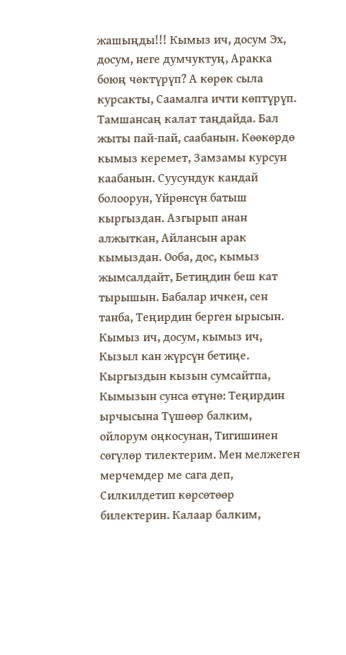жашыңды!!! Кымыз ич, досум Эх, досум, неге думчуктуң, Аракка боюң чөктүрүп? А көрөк сыла курсакты, Саамалга ичти көптүрүп. Тамшансаң калат таңдайда. Бал жыты пай-пай, саабанын. Көөкөрдө кымыз керемет, Замзамы курсун каабанын. Суусундук кандай болоорун, Үйрөнсүн батыш кыргыздан. Азгырып анан алжыткан, Айлансын арак кымыздан. Ооба, дос, кымыз жымсалдайт, Бетиңдин беш кат тырышын. Бабалар ичкен, сен танба, Теңирдин берген ырысын. Кымыз ич, досум, кымыз ич, Кызыл кан жүрсүн бетиңе. Кыргыздын кызын сумсайтпа, Кымызын сунса өтүнө: Теңирдин ырчысына Түшөөр балким, ойлорум оңкосунан, Тигишинен сөгүлөр тилектерим. Мен мелжеген мерчемдер ме сага деп, Силкилдетип көрсөтөөр билектерин. Калаар балким,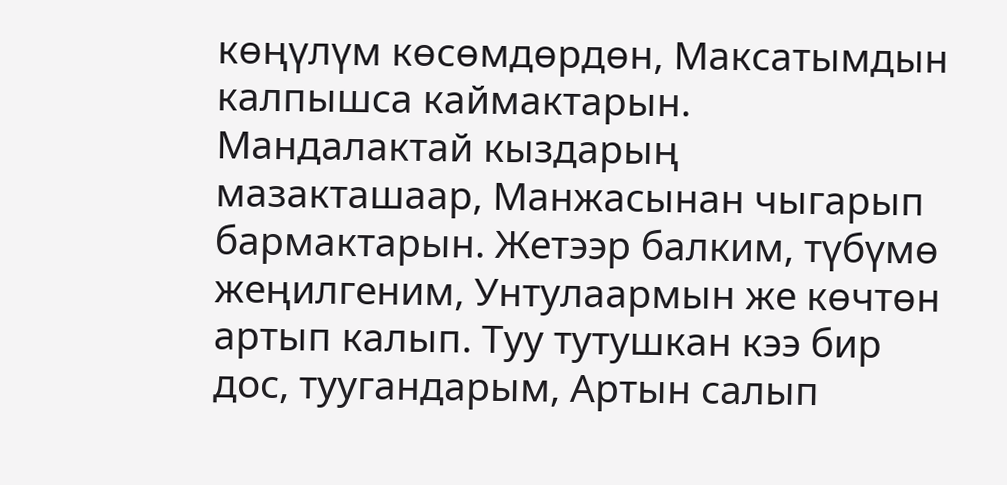көңүлүм көсөмдөрдөн, Максатымдын калпышса каймактарын. Мандалактай кыздарың мазакташаар, Манжасынан чыгарып бармактарын. Жетээр балким, түбүмө жеңилгеним, Унтулаармын же көчтөн артып калып. Туу тутушкан кээ бир дос, туугандарым, Артын салып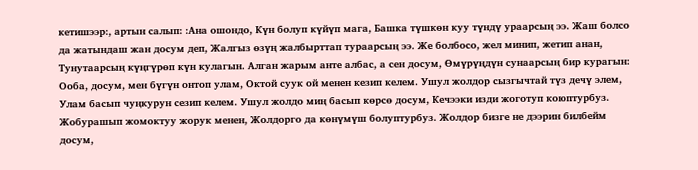кетишээр:, артын салып: :Ана ошондо, Күн болуп күйүп мага, Башка түшкөн куу түндү ураарсың ээ. Жаш болсо да жатындаш жан досум деп, Жалгыз өзүң жалбырттап тураарсың ээ. Же болбосо, жел минип, жетип анан, Тунутаарсың күңгүрөп күн кулагын. Алган жарым анте албас, а сен досум, Өмүрүңдүн сунаарсың бир курагын: Ооба, досум, мен бүгүн онтоп улам, Октой суук ой менен кезип келем. Ушул жолдор сызгычтай түз дечү элем, Улам басып чуңкурун сезип келем. Ушул жолдо миң басып көрсө досум, Кечээки изди жоготуп коюптурбуз. Жобурашып жомоктуу жорук менен, Жолдорго да көнүмүш болуптурбуз. Жолдор бизге не дээрин билбейм досум,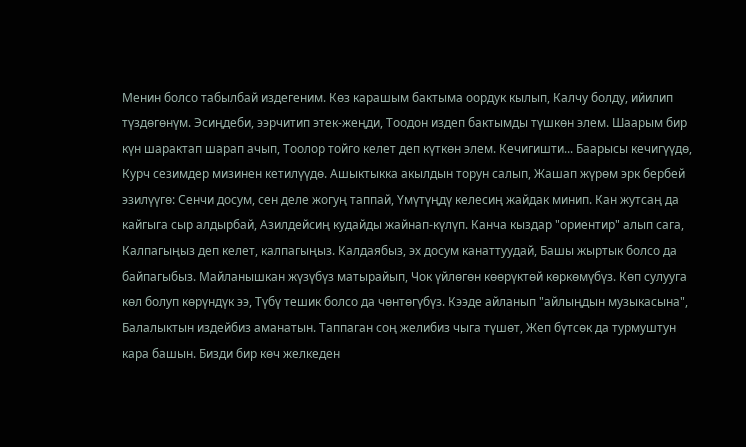Менин болсо табылбай издегеним. Көз карашым бактыма оордук кылып, Калчу болду, ийилип түздөгөнүм. Эсиңдеби, ээрчитип этек-жеңди, Тоодон издеп бактымды түшкөн элем. Шаарым бир күн шарактап шарап ачып, Тоолор тойго келет деп күткөн элем. Кечигишти... Баарысы кечигүүдө, Курч сезимдер мизинен кетилүүдө. Ашыктыкка акылдын торун салып, Жашап жүрөм эрк бербей эзилүүгө: Сенчи досум, сен деле жогуң таппай, Үмүтүңдү келесиң жайдак минип. Кан жутсаң да кайгыга сыр алдырбай, Азилдейсиң кудайды жайнап-күлүп. Канча кыздар "ориентир" алып сага, Калпагыңыз деп келет, калпагыңыз. Калдаябыз, эх досум канаттуудай, Башы жыртык болсо да байпагыбыз. Майланышкан жүзүбүз матырайып, Чок үйлөгөн көөрүктөй көркөмүбүз. Көп сулууга көл болуп көрүндүк ээ, Түбү тешик болсо да чөнтөгүбүз. Кээде айланып "айлыңдын музыкасына", Балалыктын издейбиз аманатын. Таппаган соң желибиз чыга түшөт, Жеп бүтсөк да турмуштун кара башын. Бизди бир көч желкеден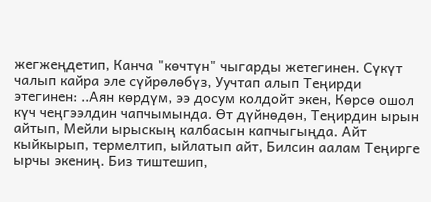жегжеңдетип, Канча "көчтүн" чыгарды жетегинен. Сүкүт чалып кайра эле сүйрөлөбүз, Уучтап алып Теңирди этегинен: ..Аян көрдүм, ээ досум колдойт экен, Көрсө ошол күч чеңгээлдин чапчымында. Өт дүйнөдөн, Теңирдин ырын айтып, Мейли ырыскың калбасын капчыгыңда. Айт кыйкырып, термелтип, ыйлатып айт, Билсин аалам Теңирге ырчы экениң. Биз тиштешип,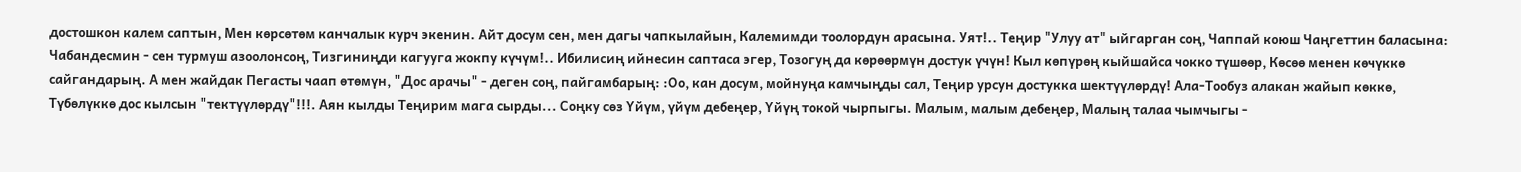достошкон калем саптын, Мен көрсөтөм канчалык курч экенин. Айт досум сен, мен дагы чапкылайын, Калемимди тоолордун арасына. Уят!.. Теңир "Улуу ат" ыйгарган соң, Чаппай коюш Чаңгеттин баласына: Чабандесмин - сен турмуш азоолонсоң, Тизгиниңди кагууга жокпу күчүм!.. Ибилисиң ийнесин саптаса эгер, Тозогуң да көрөөрмүн достук үчүн! Кыл көпүрөң кыйшайса чокко түшөөр, Көсөө менен көчүккө сайгандарың. А мен жайдак Пегасты чаап өтөмүн, "Дос арачы" - деген соң, пайгамбарың: :Оо, кан досум, мойнуңа камчыңды сал, Теңир урсун достукка шектүүлөрдү! Ала-Тообуз алакан жайып көккө, Түбөлүккө дос кылсын "тектүүлөрдү"!!!. Аян кылды Теңирим мага сырды... Соңку сөз Үйүм, үйүм дебеңер, Үйүң токой чырпыгы. Малым, малым дебеңер, Малың талаа чымчыгы -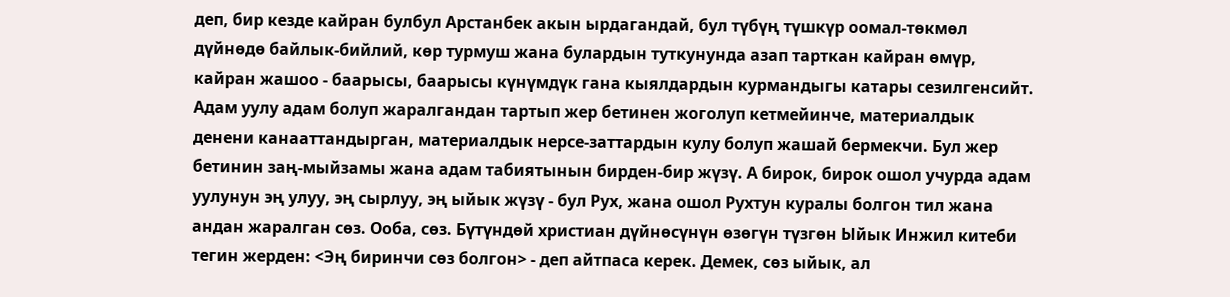деп, бир кезде кайран булбул Арстанбек акын ырдагандай, бул түбүң түшкүр оомал-төкмөл дүйнөдө байлык-бийлий, көр турмуш жана булардын туткунунда азап тарткан кайран өмүр, кайран жашоо - баарысы, баарысы күнүмдүк гана кыялдардын курмандыгы катары сезилгенсийт. Адам уулу адам болуп жаралгандан тартып жер бетинен жоголуп кетмейинче, материалдык денени канааттандырган, материалдык нерсе-заттардын кулу болуп жашай бермекчи. Бул жер бетинин заң-мыйзамы жана адам табиятынын бирден-бир жүзү. А бирок, бирок ошол учурда адам уулунун эң улуу, эң сырлуу, эң ыйык жүзү - бул Рух, жана ошол Рухтун куралы болгон тил жана андан жаралган сөз. Ооба, сөз. Бүтүндөй христиан дүйнөсүнүн өзөгүн түзгөн Ыйык Инжил китеби тегин жерден: <Эң биринчи сөз болгон> - деп айтпаса керек. Демек, сөз ыйык, ал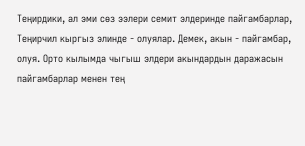Теңирдики, ал эми сөз ээлери семит элдеринде пайгамбарлар, Теңирчил кыргыз элинде - олуялар. Демек, акын - пайгамбар, олуя. Орто кылымда чыгыш элдери акындардын даражасын пайгамбарлар менен тең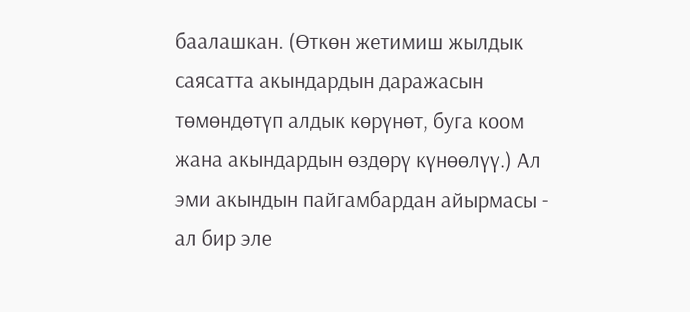баалашкан. (Өткөн жетимиш жылдык саясатта акындардын даражасын төмөндөтүп алдык көрүнөт, буга коом жана акындардын өздөрү күнөөлүү.) Ал эми акындын пайгамбардан айырмасы - ал бир эле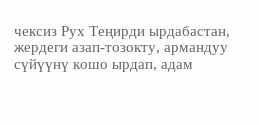чексиз Рух Теңирди ырдабастан, жердеги азап-тозокту, армандуу сүйүүнү кошо ырдап, адам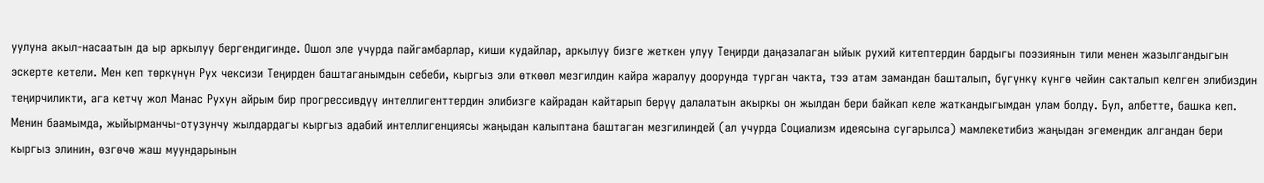уулуна акыл-насаатын да ыр аркылуу бергендигинде. Ошол эле учурда пайгамбарлар, киши кудайлар, аркылуу бизге жеткен улуу Теңирди даңазалаган ыйык рухий китептердин бардыгы поэзиянын тили менен жазылгандыгын эскерте кетели. Мен кеп төркүнүн Рух чексизи Теңирден баштаганымдын себеби, кыргыз эли өткөөл мезгилдин кайра жаралуу доорунда турган чакта, тээ атам замандан башталып, бүгүнкү күнгө чейин сакталып келген элибиздин теңирчиликти, ага кетчү жол Манас Рухун айрым бир прогрессивдүү интеллигенттердин элибизге кайрадан кайтарып берүү далалатын акыркы он жылдан бери байкап келе жаткандыгымдан улам болду. Бул, албетте, башка кеп. Менин баамымда, жыйырманчы-отузунчу жылдардагы кыргыз адабий интеллигенциясы жаңыдан калыптана баштаган мезгилиндей (ал учурда Социализм идеясына сугарылса) мамлекетибиз жаңыдан эгемендик алгандан бери кыргыз элинин, өзгөчө жаш муундарынын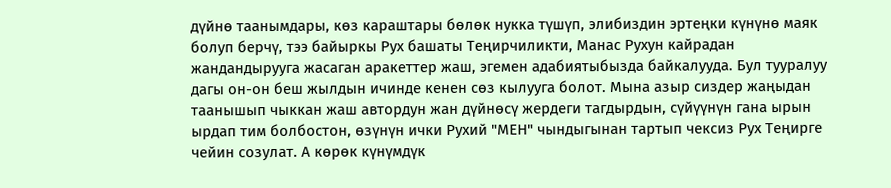дүйнө таанымдары, көз караштары бөлөк нукка түшүп, элибиздин эртеңки күнүнө маяк болуп берчү, тээ байыркы Рух башаты Теңирчиликти, Манас Рухун кайрадан жандандырууга жасаган аракеттер жаш, эгемен адабиятыбызда байкалууда. Бул тууралуу дагы он-он беш жылдын ичинде кенен сөз кылууга болот. Мына азыр сиздер жаңыдан таанышып чыккан жаш автордун жан дүйнөсү жердеги тагдырдын, сүйүүнүн гана ырын ырдап тим болбостон, өзүнүн ички Рухий "МЕН" чындыгынан тартып чексиз Рух Теңирге чейин созулат. А көрөк күнүмдүк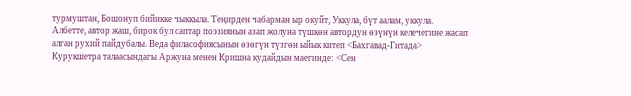турмуштан, Бошонуп бийикке чыккыла. Теңирден чабарман ыр окуйт, Уккула, бүт аалам, уккула. Албетте, автор жаш, бирок бул саптар поэзиянын азап жолуна түшкөн автордун өзүнүн келечегине жасап алган рухий пайдубалы. Веда филасофиясынын өзөгүн түзгөн ыйык китеп <Бахгавад-Гитада> Курукшетра талаасындагы Аржуна менен Кришна кудайдын маегинде: <Сен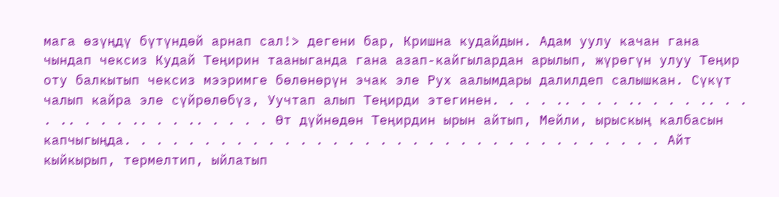мага өзүңдү бүтүндөй арнап сал!> дегени бар, Кришна кудайдын. Адам уулу качан гана чындап чексиз Кудай Теңирин тааныганда гана азап-кайгылардан арылып, жүрөгүн улуу Теңир оту балкытып чексиз мээримге бөлөнөрүн эчак эле Рух аалымдары далилдеп салышкан. Сүкүт чалып кайра эле сүйрөлөбүз, Уучтап алып Теңирди этегинен. . . . .. . . . .. . . . .. . . . .. . . . .. . . .. . . . . Өт дүйнөдөн Теңирдин ырын айтып, Мейли, ырыскың калбасын капчыгыңда. . . . . . . . . . . . . . . . . . . . . . . . . . . . . . . . . . Айт кыйкырып, термелтип, ыйлатып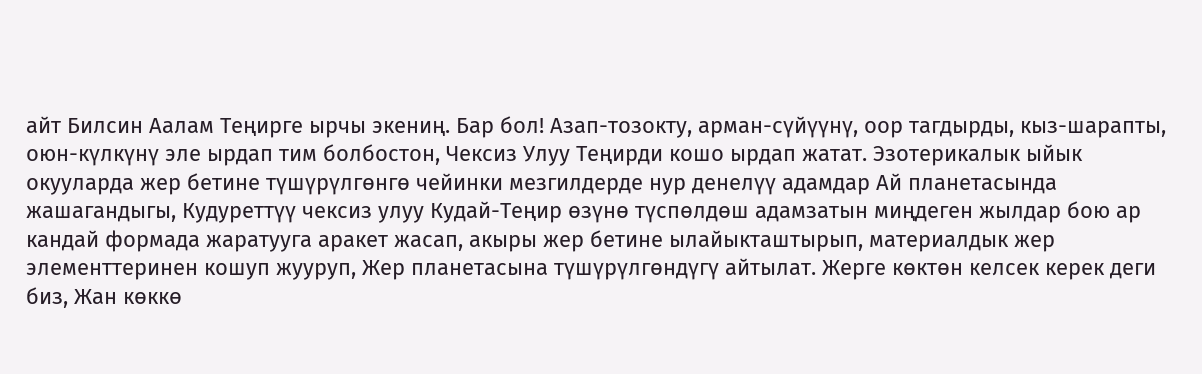айт Билсин Аалам Теңирге ырчы экениң. Бар бол! Азап-тозокту, арман-сүйүүнү, оор тагдырды, кыз-шарапты, оюн-күлкүнү эле ырдап тим болбостон, Чексиз Улуу Теңирди кошо ырдап жатат. Эзотерикалык ыйык окууларда жер бетине түшүрүлгөнгө чейинки мезгилдерде нур денелүү адамдар Ай планетасында жашагандыгы, Кудуреттүү чексиз улуу Кудай-Теңир өзүнө түспөлдөш адамзатын миңдеген жылдар бою ар кандай формада жаратууга аракет жасап, акыры жер бетине ылайыкташтырып, материалдык жер элементтеринен кошуп жууруп, Жер планетасына түшүрүлгөндүгү айтылат. Жерге көктөн келсек керек деги биз, Жан көккө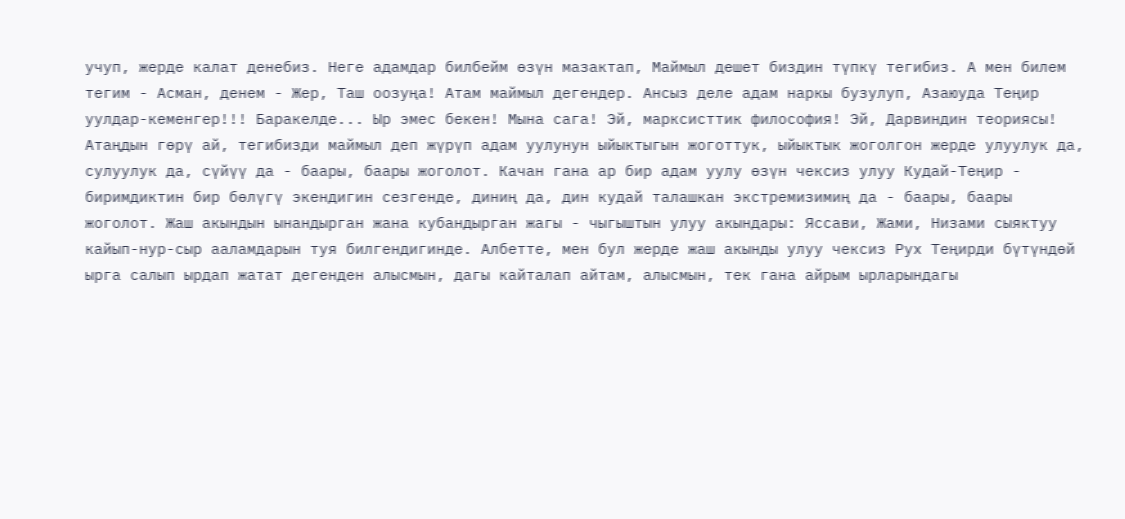учуп, жерде калат денебиз. Неге адамдар билбейм өзүн мазактап, Маймыл дешет биздин түпкү тегибиз. А мен билем тегим - Асман, денем - Жер, Таш оозуңа! Атам маймыл дегендер. Ансыз деле адам наркы бузулуп, Азаюуда Теңир уулдар-кеменгер!!! Баракелде... Ыр эмес бекен! Мына сага! Эй, марксисттик философия! Эй, Дарвиндин теориясы! Атаңдын гөрү ай, тегибизди маймыл деп жүрүп адам уулунун ыйыктыгын жоготтук, ыйыктык жоголгон жерде улуулук да, сулуулук да, сүйүү да - баары, баары жоголот. Качан гана ар бир адам уулу өзүн чексиз улуу Кудай-Теңир - биримдиктин бир бөлүгү экендигин сезгенде, диниң да, дин кудай талашкан экстремизимиң да - баары, баары жоголот. Жаш акындын ынандырган жана кубандырган жагы - чыгыштын улуу акындары: Яссави, Жами, Низами сыяктуу кайып-нур-сыр ааламдарын туя билгендигинде. Албетте, мен бул жерде жаш акынды улуу чексиз Рух Теңирди бүтүндөй ырга салып ырдап жатат дегенден алысмын, дагы кайталап айтам, алысмын, тек гана айрым ырларындагы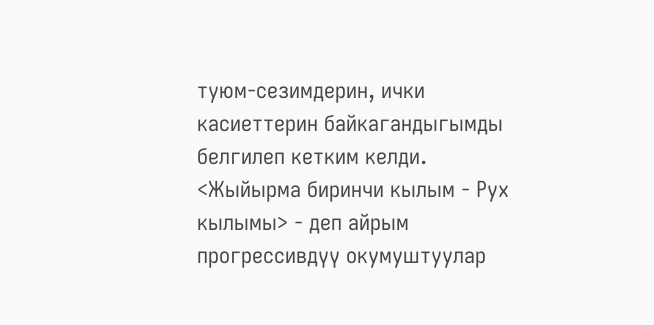туюм-сезимдерин, ички касиеттерин байкагандыгымды белгилеп кетким келди. <Жыйырма биринчи кылым - Рух кылымы> - деп айрым прогрессивдүү окумуштуулар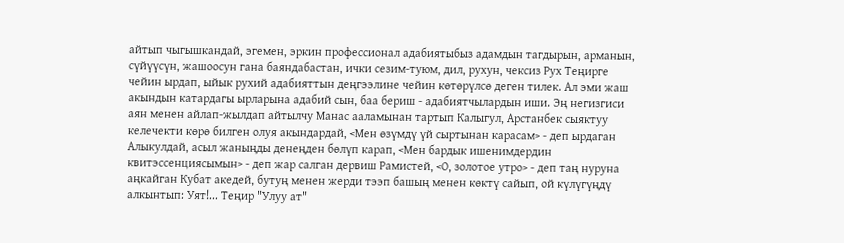айтып чыгышкандай, эгемен, эркин профессионал адабиятыбыз адамдын тагдырын, арманын, сүйүүсүн, жашоосун гана баяндабастан, ички сезим-туюм, дил, рухун, чексиз Рух Теңирге чейин ырдап, ыйык рухий адабияттын деңгээлине чейин көтөрүлсө деген тилек. Ал эми жаш акындын катардагы ырларына адабий сын, баа бериш - адабиятчылардын иши. Эң негизгиси аян менен айлап-жылдап айтылчу Манас ааламынан тартып Калыгул, Арстанбек сыяктуу келечекти көрө билген олуя акындардай, <Мен өзүмдү үй сыртынан карасам> - деп ырдаган Алыкулдай, асыл жаныңды денеңден бөлүп карап, <Мен бардык ишенимдердин квитэссенциясымын> - деп жар салган дервиш Рамистей, <О, золотое утро> - деп таң нуруна аңкайган Кубат акедей, бутуң менен жерди тээп башың менен көктү сайып, ой күлүгүңдү алкынтып: Уят!... Теңир "Улуу ат"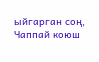ыйгарган соң, Чаппай коюш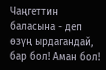Чаңгеттин баласына - деп өзүң ырдагандай, бар бол! Аман бол!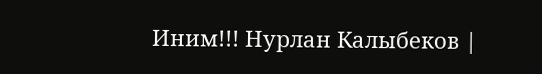Иним!!! Нурлан Калыбеков |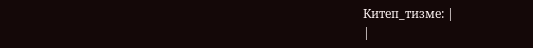Китеп_тизме: |
|